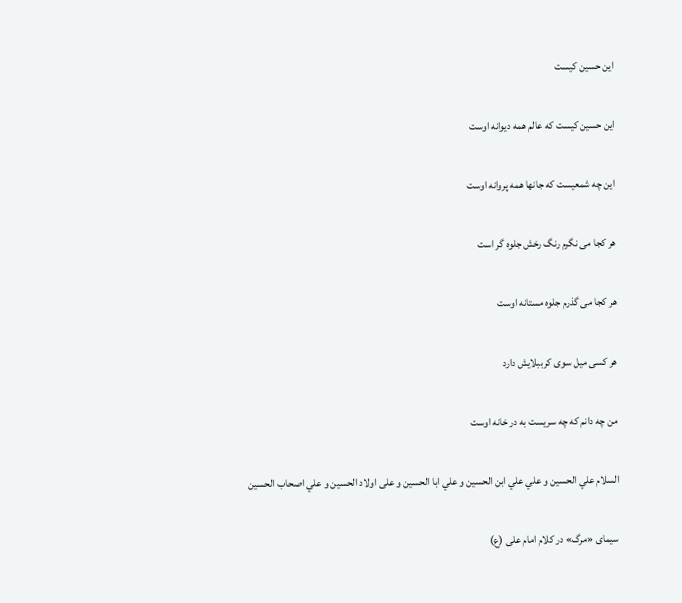این حسین کیست

این حسین کیست که عالم همه دیوانه اوست

این چه شمعیست که جانها همه پروانه اوست

هر کجا می نگرم رنگ رخش جلوه گر است

هر کجا می گذرم جلوه مستانه اوست

هر کسی میل سوی کرببلایش دارد

من چه دانم که چه سریست به در خانه اوست

السلام علي الحسين و علي علي ابن الحسين و علي ابا الحسین و علی اولاد الحسين و علي اصحاب الحسين

سیمای «مرگ» در کلام امام علی (ع)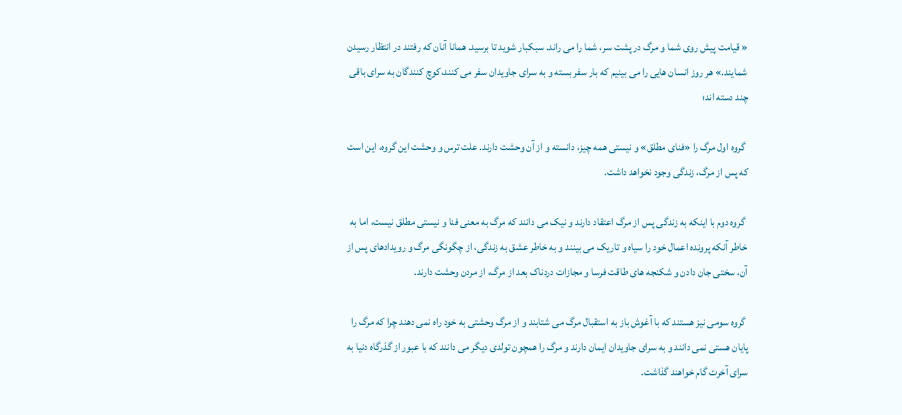« قیامت پیش روی شما و مرگ در پشت سر، شما را می راند. سبکبار شوید تا برسید. همانا آنان که رفتند در انتظار رسیدن شمایند.» هر روز انسان هایی را می بینیم که بار سفر بسته و به سرای جاویدان سفر می کنند،کوچ کنندگان به سرای باقی چند دسته اند؛

 گروه اول مرگ را «فنای مطلق» و نیستی همه چیز، دانسته و از آن وحشت دارند. علت ترس و وحشت این گروه، این است که پس از مرگ، زندگی وجود نخواهد داشت.

 گروه دوم با اینکه به زندگی پس از مرگ اعتقاد دارند و نیک می دانند که مرگ به معنی فنا و نیستی مطلق نیست، اما به خاطر آنکه پرونده اعمال خود را سیاه و تاریک می بینند و به خاطر عشق به زندگی، از چگونگی مرگ و رویدادهای پس از آن، سختی جان دادن و شکنجه های طاقت فرسا و مجازات دردناک بعد از مرگ، از مردن وحشت دارند.

 گروه سومی نیز هستند که با آغوش باز به استقبال مرگ می شتابند و از مرگ وحشتی به خود راه نمی دهند چرا که مرگ را پایان هستی نمی دانند و به سرای جاویدان ایمان دارند و مرگ را همچون تولدی دیگر می دانند که با عبور از گذرگاه دنیا به سرای آخرت گام خواهند گذاشت.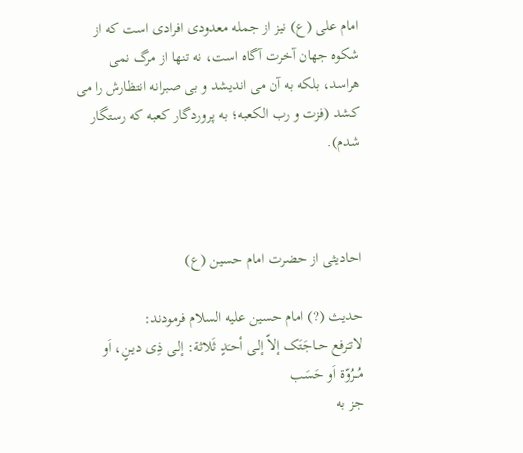امام علی (ع) نیز از جمله معدودی افرادی است که از شکوه جهان آخرت آگاه است، نه تنها از مرگ نمی هراسد، بلکه به آن می اندیشد و بی صبرانه انتظارش را می کشد (فزت و رب الکعبه؛ به پروردگار کعبه که رستگار شدم).



احادیثی از حضرت امام حسین (ع)

حدیث (?) امام حسین علیه السلام فرمودند:
لاتـَرفع حــاجَتَک إلاّ إلـى أحـَدٍ ثَلاثة: إلـى ذِى دیـنٍ، اَو مُــرُوّة اَو حَسَب
جز به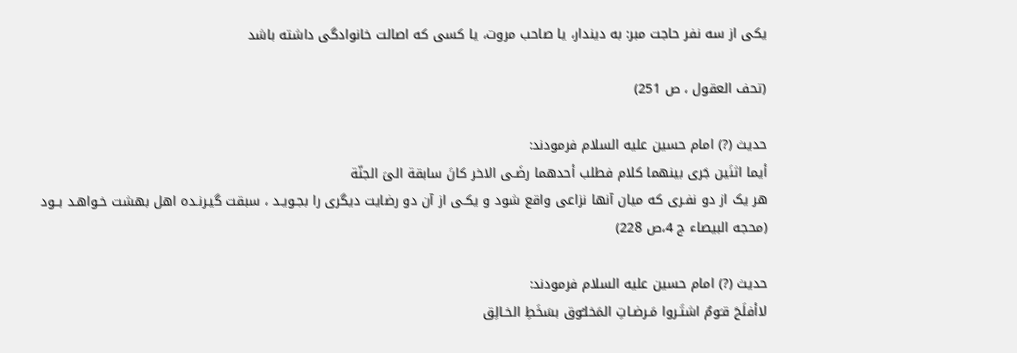یکى از سه نفر حاجت مبر: به دیندار، یا صاحب مروت، یا کسى که اصالت خانوادگى داشته باشد

(تحف العقول ، ص 251)

حدیث (?) امام حسین علیه السلام فرمودند:
أیما اثنَین جَرى بینهما کلام فطلب أحدهما رضَـى الاخر کانَ سابقة الىَ الجنّة
هر یک از دو نفـرى که میان آنها نزاعى واقع شود و یکـى از آن دو رضایت دیگرى را بجـویـد ، سبقت گیـرنـده اهل بهشت خـواهـد بــود
(محجه البیصاء ج 4،ص 228)

حدیث (?) امام حسین علیه السلام فرمودند:
لاأفلَحَ قـَومٌ اشتَـروا مَـرضـاتِ المَخلـُوق بسَخَطِ الخـالِق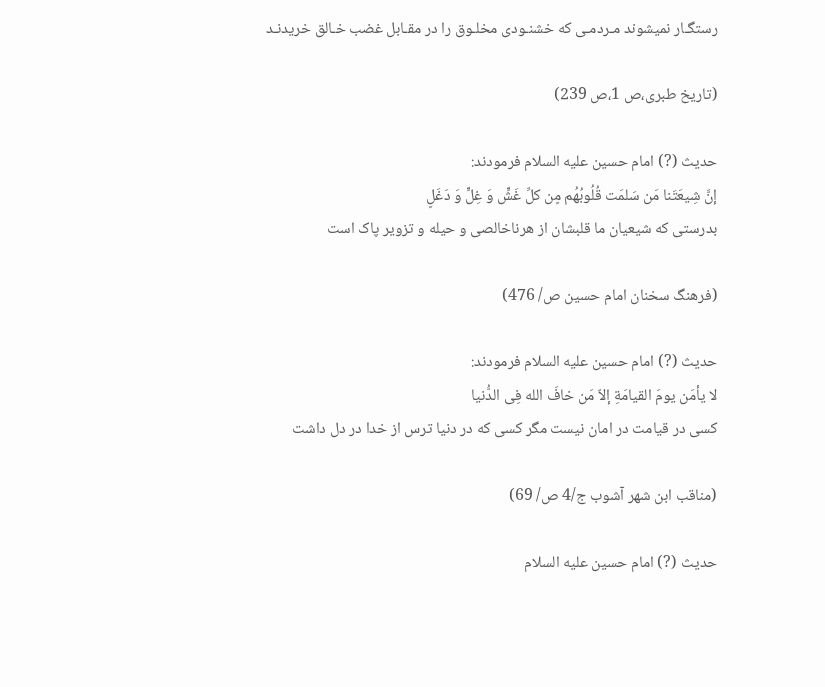رستگـار نمیشوند مـردمـى که خشنـودى مخلـوق را در مقـابل غضب خـالق خریدنـد

(تاریخ طبرى،ص 1،ص 239)

حدیث (?) امام حسین علیه السلام فرمودند:
إنَّ شِیعَتَنا مَن سَلمَت قُلُوبُهُم مٍن کلِّ غَشٍّ وَ غِلٍّ وَ دَغَلٍ
بدرستی که شیعیان ما قلبشان از هرناخالصی و حیله و تزویر پاک است

(فرهنگ سخنان امام حسین ص/ 476)

حدیث (?) امام حسین علیه السلام فرمودند:
لا یأمَن یومَ القیامَةِ إلاّ مَن خافَ الله فِی الدُّنیا
کسی در قیامت در امان نیست مگر کسی که در دنیا ترس از خدا در دل داشت

(مناقب ابن شهر آشوب ج/4 ص/ 69)

حدیث (?) امام حسین علیه السلام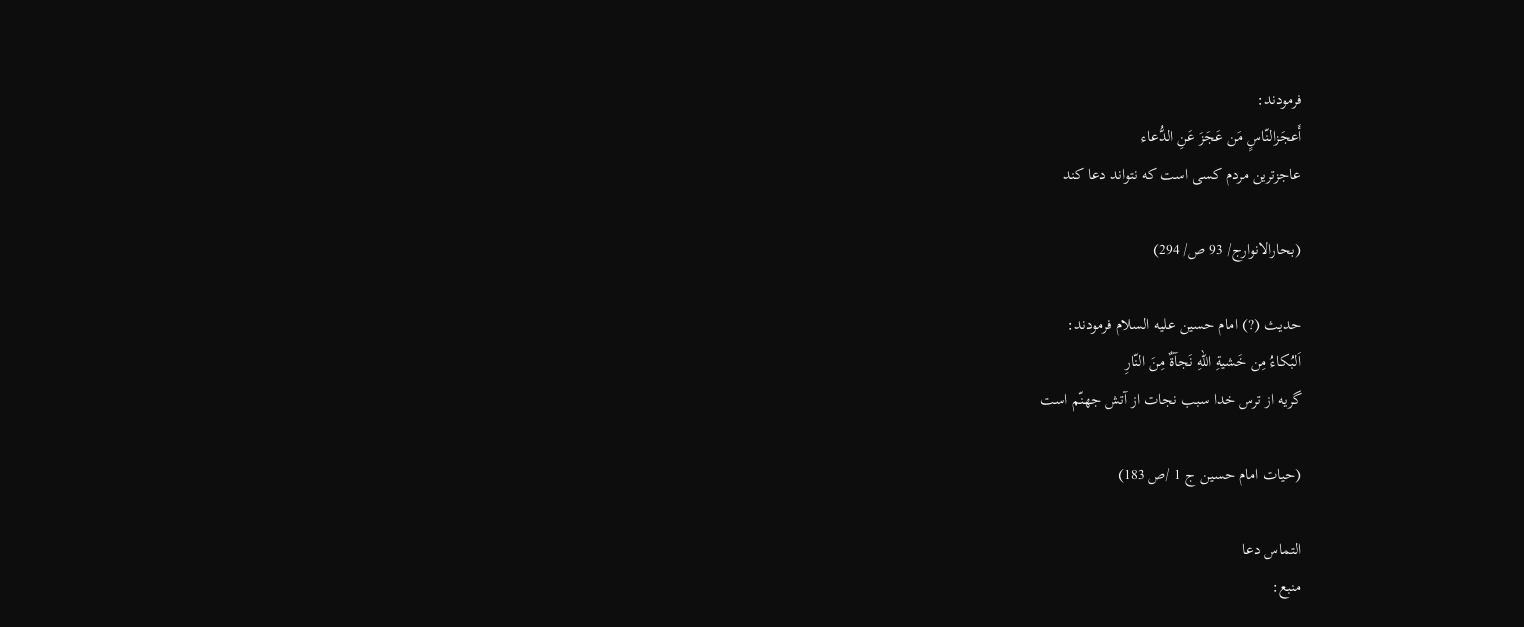فرمودند:
أَعجَزالنّاسٍ مَن عَجَزَ عَنِ الدُّعاء
عاجزترین مردم کسی است که نتواند دعا کند

(بحارالانوارج/ 93 ص/ 294)

حدیث (?) امام حسین علیه السلام فرمودند:
اَلبُکاءُ مِن خَشیةِ اللهِ نَجآةٌ مِنَ النّارِ
گریه از ترس خدا سبب نجات از آتش جهنّم است

(حیات امام حسین ج 1 /ص 183)

التماس دعا
منبع: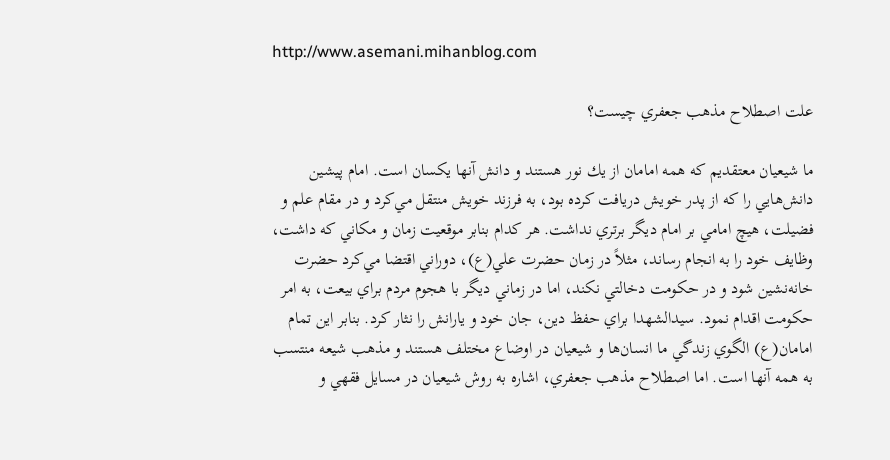http://www.asemani.mihanblog.com

علت اصطلاح مذهب جعفري چيست؟

ما شيعيان معتقديم كه همه امامان از يك نور هستند و دانش آنها يكسان است. امام پيشين دانش‌هايي را كه از پدر خويش دريافت كرده بود، به فرزند خويش منتقل مي‌كرد و در مقام علم و فضيلت، هيچ امامي بر امام ديگر برتري نداشت. هر كدام بنابر موقعيت زمان و مكاني كه داشت، وظايف خود را به انجام رساند، مثلاً در زمان حضرت علي(ع)، دوراني اقتضا مي‌كرد حضرت خانه‌نشين شود و در حكومت دخالتي نكند، اما در زماني ديگر با هجوم مردم براي بيعت، به امر حكومت اقدام نمود. سيدالشهدا براي حفظ دين، جان خود و يارانش را نثار كرد. بنابر اين تمام امامان(ع) الگوي زندگي ما انسان‌ها و شيعيان در اوضاع مختلف هستند و مذهب شيعه منتسب به همه آنها است. اما اصطلاح مذهب جعفري، اشاره به روش شيعيان در مسايل فقهي و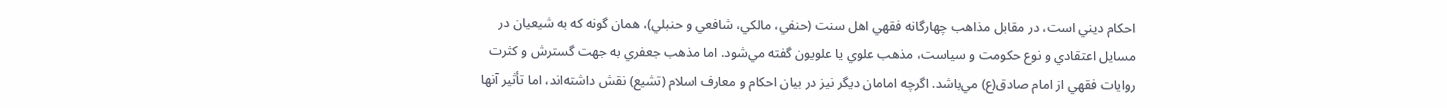احكام ديني است، در مقابل مذاهب چهارگانه فقهي اهل سنت (حنفي، مالكي، شافعي و حنبلي)، همان گونه كه به شيعيان در مسايل اعتقادي و نوع حكومت و سياست، مذهب علوي يا علويون گفته مي‌شود. اما مذهب جعفري به جهت گسترش و كثرت روايات فقهي از امام صادق(ع) مي‌باشد. اگرچه امامان ديگر نيز در بيان احكام و معارف اسلام (تشيع) نقش داشته‌اند، اما تأثير آنها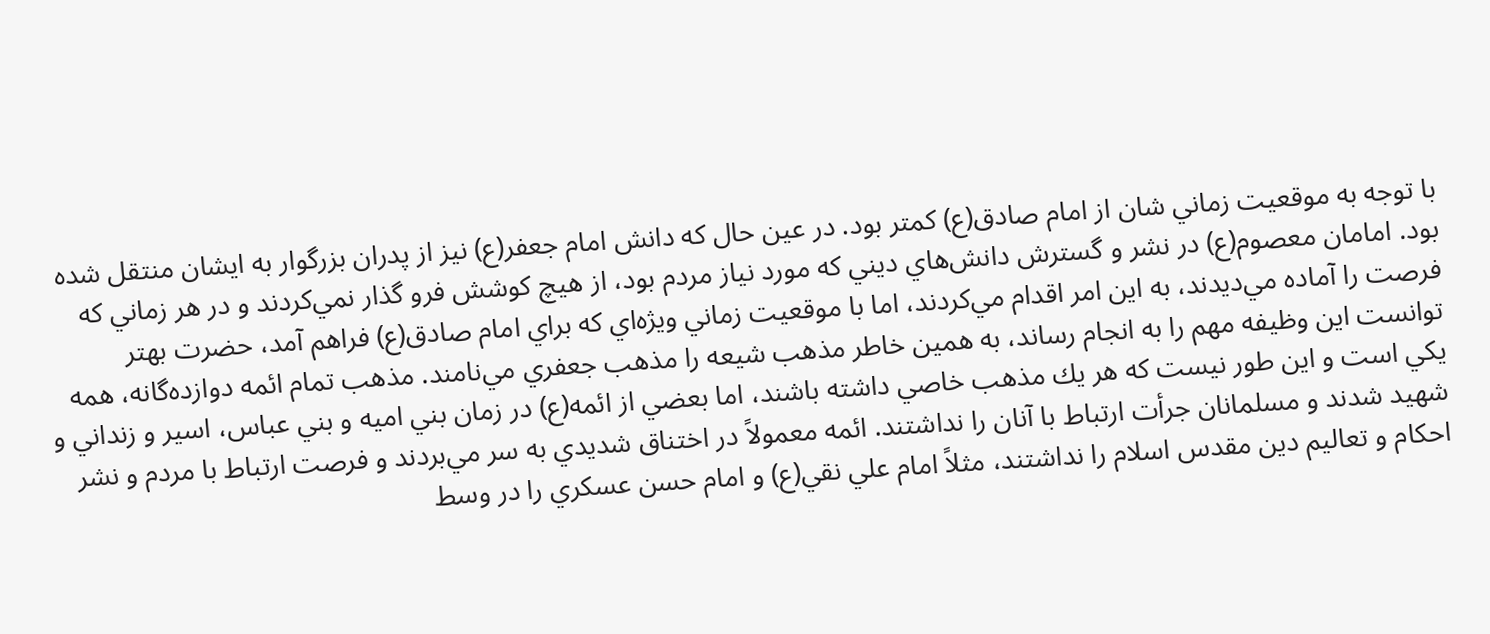با توجه به موقعيت زماني شان از امام صادق(ع) كمتر بود. در عين حال كه دانش امام جعفر(ع) نيز از پدران بزرگوار به ايشان منتقل شده بود. امامان معصوم(ع) در نشر و گسترش دانش‌هاي ديني كه مورد نياز مردم بود، از هيچ كوشش فرو گذار نمي‌كردند و در هر زماني كه فرصت را آماده مي‌ديدند، به اين امر اقدام مي‌كردند، اما با موقعيت زماني ويژه‌اي كه براي امام صادق(ع) فراهم آمد، حضرت بهتر توانست اين وظيفه مهم را به انجام رساند، به همين خاطر مذهب شيعه را مذهب جعفري مي‌نامند. مذهب تمام ائمه دوازده‌گانه،‌ همه يكي است و اين طور نيست كه هر يك مذهب خاصي داشته باشند، اما بعضي از ائمه(ع) در زمان بني اميه و بني عباس، اسير و زنداني و شهيد شدند و مسلمانان جرأت ارتباط با آنان را نداشتند. ائمه معمولاً در اختناق شديدي به سر مي‌بردند و فرصت ارتباط با مردم و نشر احكام و تعاليم دين مقدس اسلام را نداشتند، مثلاً امام علي نقي(ع) و امام حسن عسكري را در وسط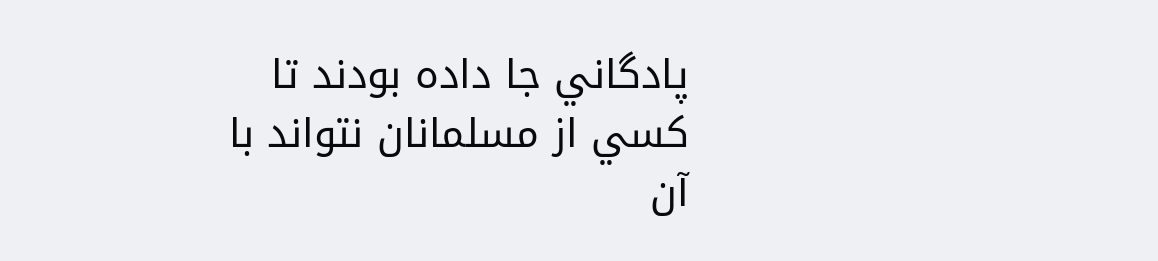پادگاني جا داده بودند تا كسي از مسلمانان نتواند با آن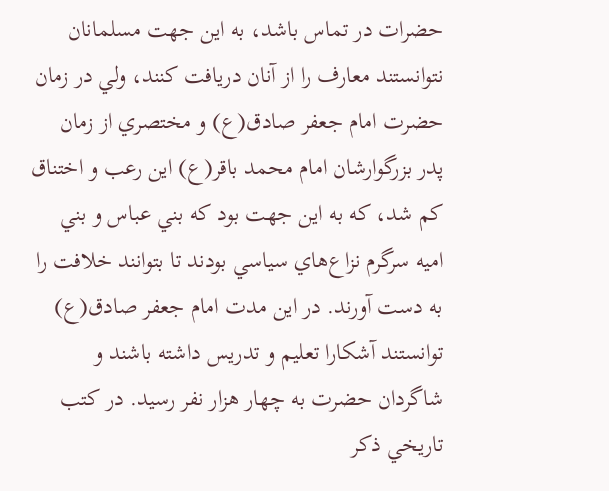حضرات در تماس باشد، به اين جهت مسلمانان نتوانستند معارف را از آنان دريافت كنند، ولي در زمان حضرت امام جعفر صادق(ع) و مختصري از زمان پدر بزرگوارشان امام محمد باقر(ع) اين رعب و اختناق كم شد، كه به اين جهت بود كه بني عباس و بني اميه سرگرم نزاع‌هاي سياسي بودند تا بتوانند خلافت را به دست آورند. در اين مدت امام جعفر صادق(ع) توانستند آشكارا تعليم و تدريس داشته باشند و شاگردان حضرت به چهار هزار نفر رسيد. در كتب تاريخي ذكر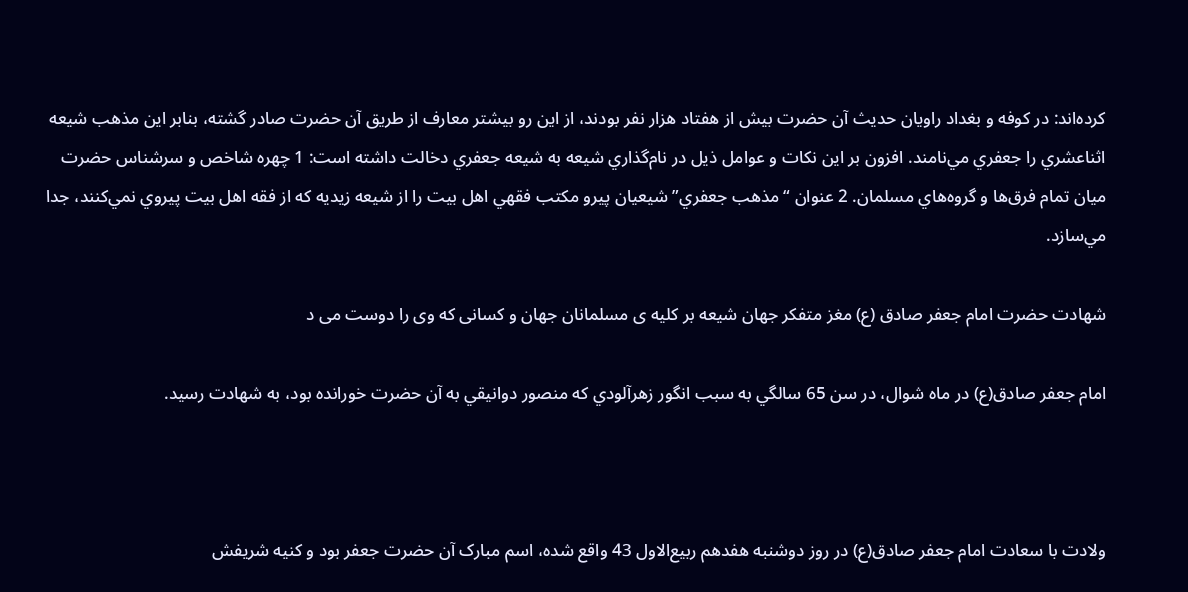كرده‌اند: در كوفه و بغداد راويان حديث آن حضرت بيش از هفتاد هزار نفر بودند، از اين رو بيشتر معارف از طريق آن حضرت صادر گشته، بنابر اين مذهب شيعه اثناعشري را جعفري مي‌نامند. افزون بر اين نكات و عوامل ذيل در نام‌گذاري شيعه به شيعه جعفري دخالت داشته است: 1 چهره شاخص و سرشناس حضرت ميان تمام فرق‌ها و گروه‌هاي مسلمان. 2 عنوان “مذهب جعفري” شيعيان پيرو مكتب فقهي اهل بيت را از شيعه زيديه كه از فقه اهل بيت پيروي نمي‌كنند، جدا مي‌سازد.

شهادت حضرت امام جعفر صادق (ع) مغز متفکر جهان شیعه بر کلیه ی مسلمانان جهان و کسانی که وی را دوست می د

امام جعفر صادق(ع) در ماه شوال، در سن 65 سالگي به سبب انگور زهرآلودي که منصور دوانيقي به آن حضرت خورانده بود، به شهادت رسيد.



ولادت با سعادت امام جعفر صادق(ع) در روز دوشنبه هفدهم ربيع‌الاول 43 واقع شده، اسم مبارک آن حضرت جعفر بود و کنيه شريفش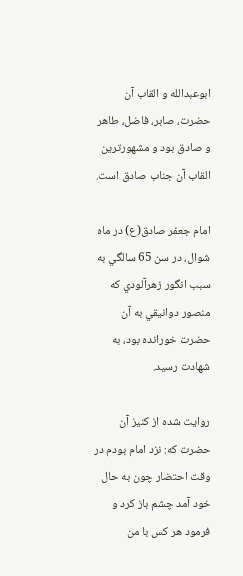ابوعبدالله و القاب آن حضرت، صابر، فاضل، طاهر و صادق بود و مشهورترين القاب آن جناب صادق است.

امام جعفر صادق(ع) در ماه شوال، در سن 65 سالگي به سبب انگور زهرآلودي که منصور دوانيقي به آن حضرت خورانده بود، به شهادت رسيد.

روايت شده از کنيز آن حضرت که: نزد امام بودم در وقت احتضار چون به حال خود آمد چشم باز كرد و فرمود هر كس با من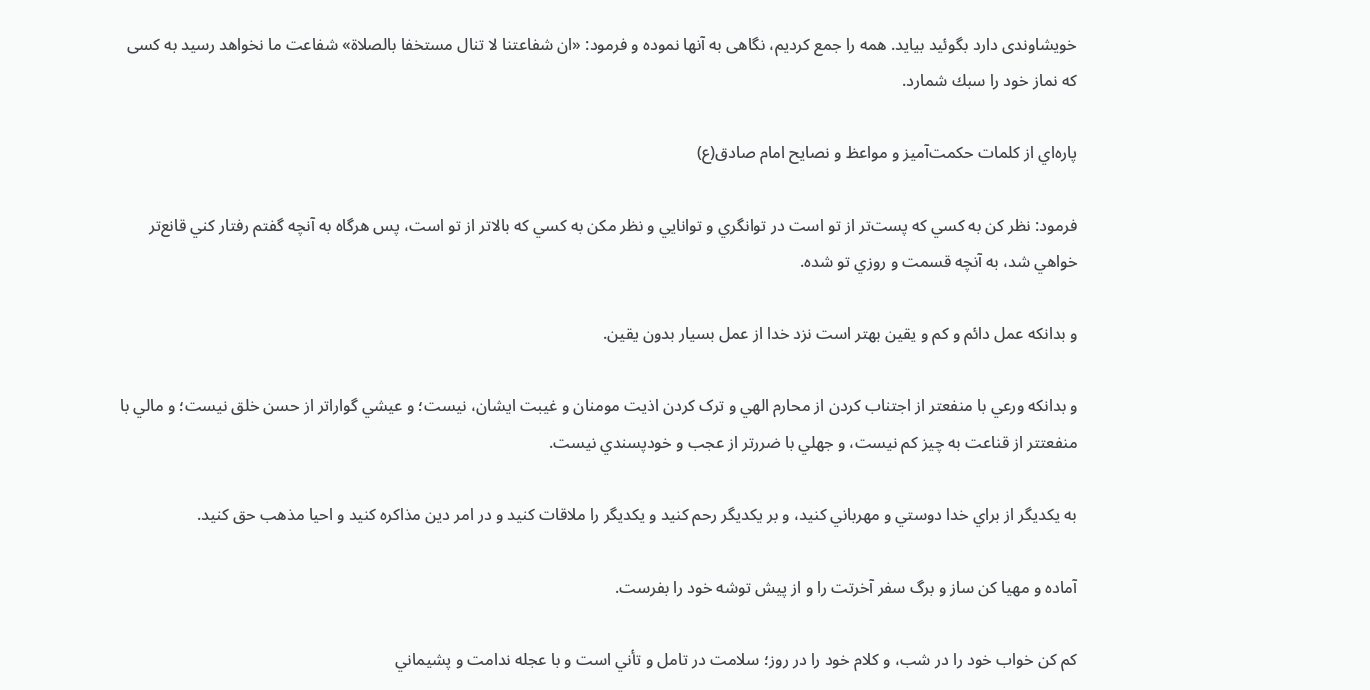خويشاوندى دارد بگوئيد بيايد. همه را جمع كرديم، نگاهى به آنها نموده و فرمود: «ان شفاعتنا لا تنال مستخفا بالصلاة» شفاعت ما نخواهد رسيد به كسى كه نماز خود را سبك شمارد.

پاره‌اي از کلمات حکمت‌آميز و مواعظ و نصايح امام صادق(ع)

فرمود: نظر کن به کسي که پست‌تر از تو است در توانگري و توانايي و نظر مکن به کسي که بالاتر از تو است، پس هرگاه به آنچه گفتم رفتار کني قانع‌تر خواهي شد، به آنچه قسمت و روزي تو شده.

و بدانکه عمل دائم و کم و يقين بهتر است نزد خدا از عمل بسيار بدون يقين.

و بدانکه ورعي با منفعتر از اجتناب کردن از محارم الهي و ترک کردن اذيت مومنان و غيبت ايشان، نيست؛ و عيشي گواراتر از حسن خلق نيست؛ و مالي با منفعتتر از قناعت به چيز کم نيست، و جهلي با ضررتر از عجب و خودپسندي نيست.

به يکديگر از براي خدا دوستي و مهرباني کنيد، و بر يکديگر رحم کنيد و يکديگر را ملاقات کنيد و در امر دين مذاکره کنيد و احيا مذهب حق کنيد.

آماده و مهيا کن ساز و برگ سفر آخرتت را و از پيش توشه خود را بفرست.

کم کن خواب خود را در شب، و کلام خود را در روز؛ سلامت در تامل و تأني است و با عجله ندامت و پشيماني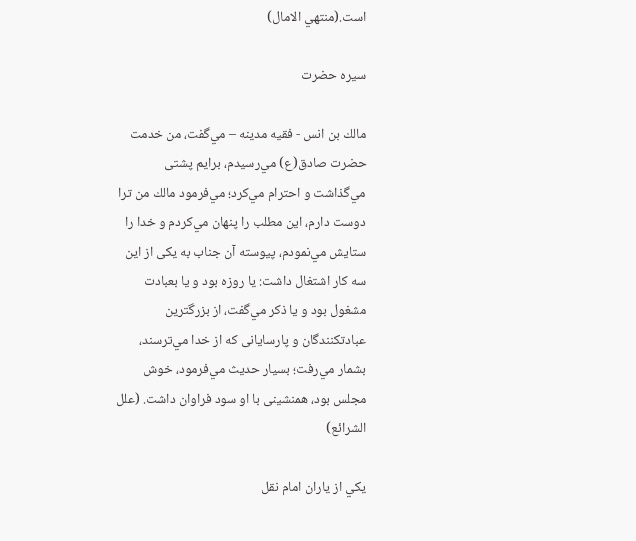است.(منتهي الامال)

سيره حضرت

مالك بن انس - فقيه مدينه – مي‌گفت، من خدمت حضرت صادق(ع) مي‌رسيدم، برايم پشتى مي‌گذاشت و احترام مي‌كرد؛ مي‌فرمود مالك من ترا دوست دارم، اين مطلب را پنهان مي‌كردم و خدا را ستايش مي‌نمودم، پيوسته آن جناب به يكى از اين سه كار اشتغال داشت: يا روزه بود و يا بعبادت مشغول بود و يا ذكر مي‌گفت، از بزرگترين عبادتكنندگان و پارسايانى كه از خدا مي‌ترسند، بشمار مي‌رفت؛ بسيار حديث مي‌فرمود، خوش مجلس بود، همنشينى با او سود فراوان داشت. (علل الشرائع)

يکي از ياران امام نقل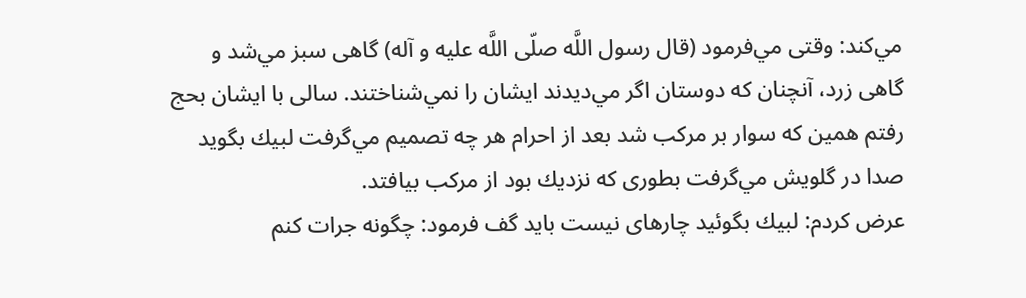مي‌کند: وقتى مي‌فرمود (قال رسول اللَّه صلّى اللَّه عليه و آله) گاهى سبز مي‌شد و گاهى زرد، آنچنان كه دوستان اگر مي‌ديدند ايشان را نمي‌شناختند. سالى با ايشان بحج رفتم همين كه سوار بر مركب شد بعد از احرام هر چه تصميم مي‌گرفت لبيك بگويد صدا در گلويش مي‌گرفت بطورى كه نزديك بود از مركب بيافتد.
عرض كردم: لبيك بگوئيد چارهاى نيست بايد گف فرمود: چگونه جرات كنم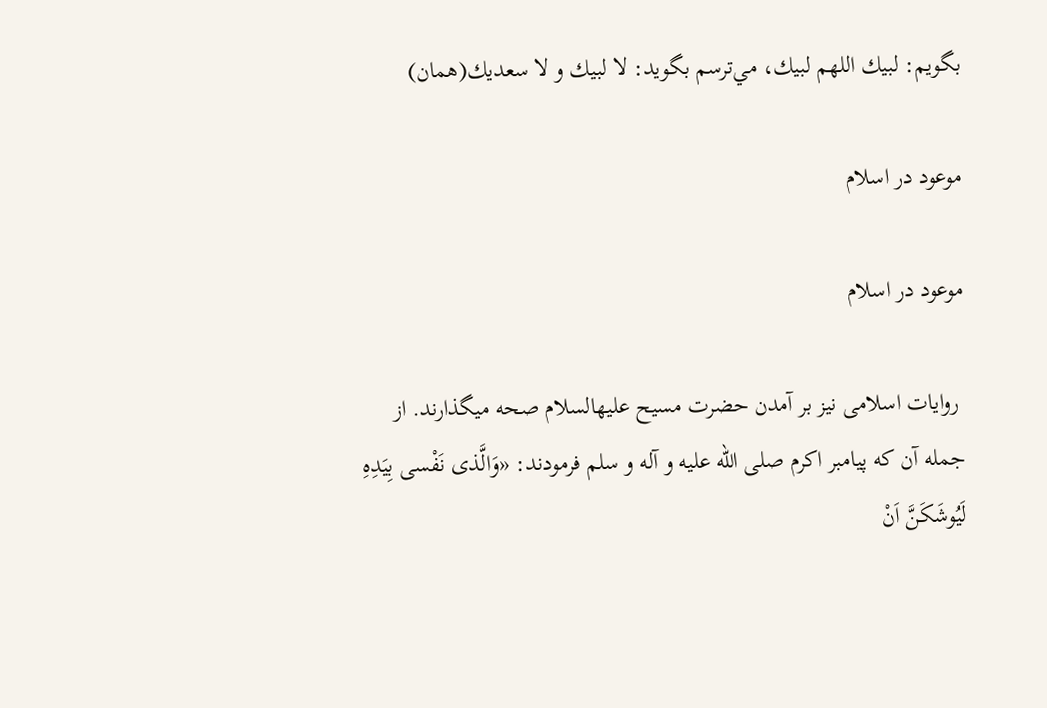بگويم: لبيك اللهم لبيك، مي‌ترسم بگويد: لا لبيك و لا سعديك(همان)

موعود در اسلام

موعود در اسلام

 روایات اسلامی نیز بر آمدن حضرت مسیح علیهالسلام صحه میگذارند. از جمله آن که پیامبر اکرم صلی الله علیه و آله و سلم فرمودند: «وَالَّذی نَفْسی بِیَدِهِ لَیُوشَکَنَّ اَنْ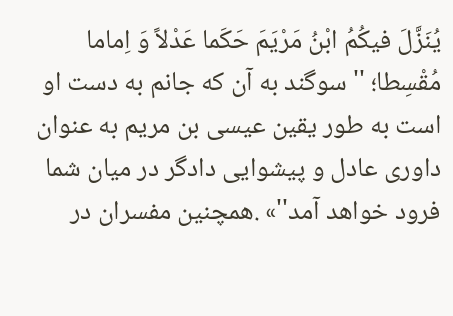یُنَزَّلَ فیکُمُ ابْنُ مَرْیَمَ حَکَما عَدْلاً وَ اِماما مُقْسِطا؛ ''سوگند به آن که جانم به دست او است به طور یقین عیسی بن مریم به عنوان داوری عادل و پیشوایی دادگر در میان شما فرود خواهد آمد''» .همچنین مفسران در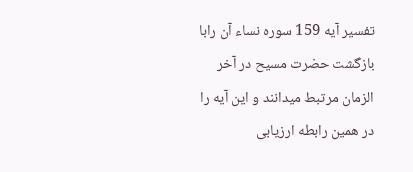تفسیر آیه 159 سوره نساء آن رابا بازگشت حضرت مسیح در آخر الزمان مرتبط میدانند و این آیه را در همین رابطه ارزیابی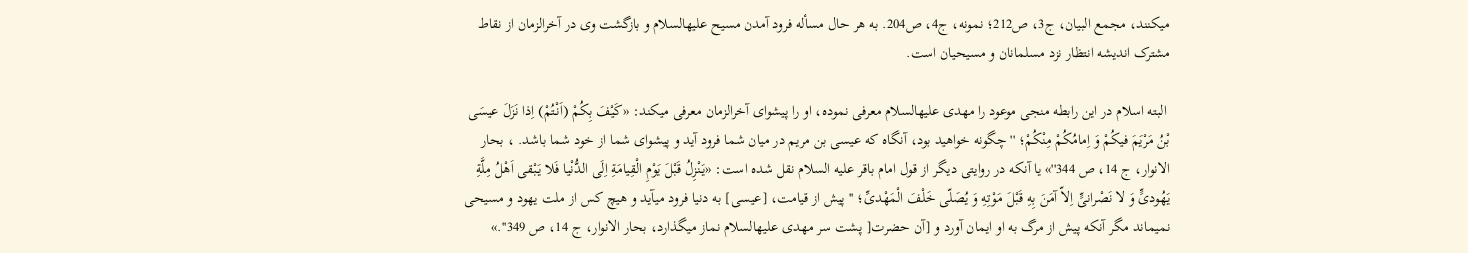میکنند، مجمع البیان، ج3، ص212؛ نمونه، ج4، ص204. به هر حال مسأله فرود آمدن مسیح علیهالسلام و بازگشت وی در آخرالزمان از نقاط مشترک اندیشه انتظار نزد مسلمانان و مسیحیان است.

 البته اسلام در این رابطه منجی موعود را مهدی علیهالسلام معرفی نموده، او را پیشوای آخرالزمان معرفی میکند: «کَیْفَ بِکُمْ (اَنْتُمْ) اِذا نَزَلَ عیسَی بْنُ مَرْیَمَ فیکُمْ وَ اِمامُکُمْ مِنْکُمْ؛ ''چگونه خواهید بود، آنگاه که عیسی بن مریم در میان شما فرود آید و پیشوای شما از خود شما باشد. ، بحار الانوار، ج 14، ص 344''» یا آنکه در روایتی دیگر از قول امام باقر علیه السلام نقل شده است: «یَنْزِلُ قَبْلَ یَوْمِ الْقِیامَةِ اِلَی الدُّنْیا فَلا یَبْقی اَهْلُ مِلَّةِ یَهُودیٍّ وَ لا نَصْرانیٍّ اِلاّ آمَنَ بِهِ قَبْلَ مَوْتِهِ وَ یُصَلّی خَلْفَ الْمَهْدیِّ؛ ''پیش از قیامت، [عیسی] به دنیا فرود میآید و هیچ کس از ملت یهود و مسیحی نمیماند مگر آنکه پیش از مرگ به او ایمان آورد و [آن حضرت[ پشت سر مهدی علیهالسلام نماز میگذارد، بحار الانوار، ج 14، ص 349''.»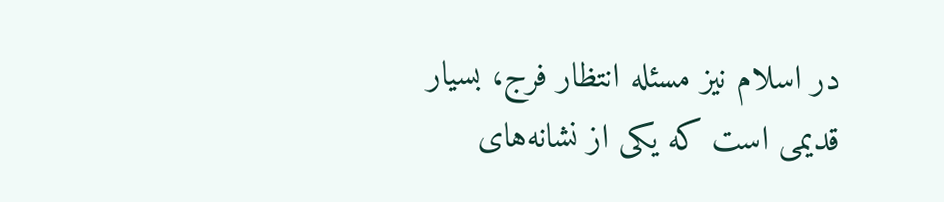در اسلام نیز مسئله انتظار فرج، بسیار قدیمی است که یکی از نشانه‌های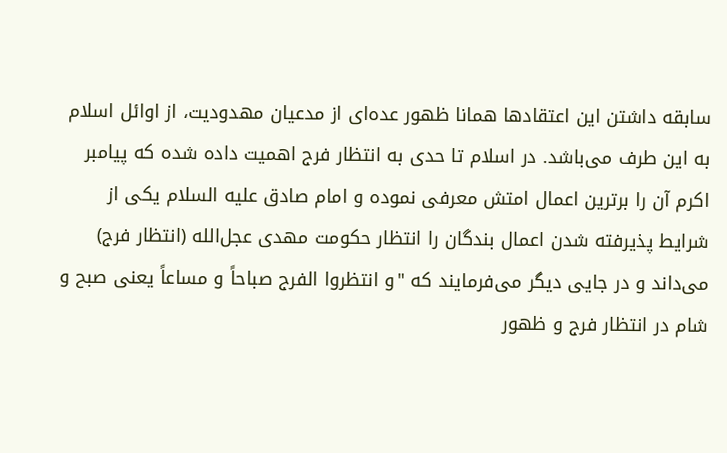سابقه داشتن این اعتقادها همانا ظهور عده‌ای از مدعیان مهدودیت، از اوائل اسلام به این طرف می‌باشد. در اسلام تا حدی به انتظار فرج اهمیت داده شده که پیامبر اکرم آن را برترین اعمال امتش معرفی نموده و امام صادق علیه‌ السلام یکی از شرایط پذیرفته شدن اعمال بندگان را انتظار حکومت مهدی عجل‌الله (انتظار فرج) می‌داند و در جایی دیگر می‌فرمایند که "و انتظروا الفرج صباحاً و مساعاً یعنی صبح و شام در انتظار فرج و ظهور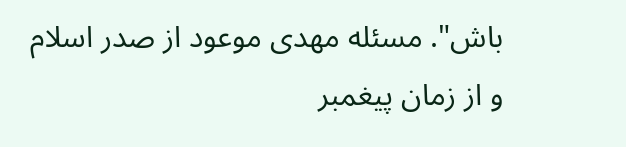باش". مسئله مهدی موعود از صدر اسلام و از زمان پیغمبر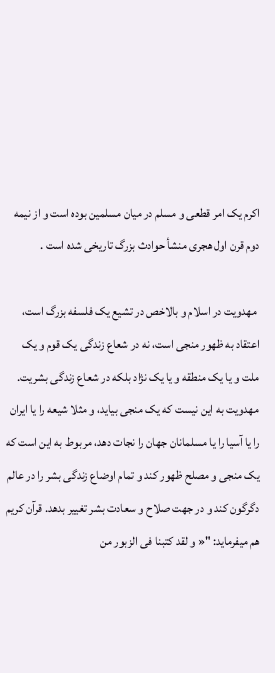اکرم یک امر قطعی و مسلم در میان مسلمین بوده است و از نیمه دوم قرن اول هجری منشأ حوادث بزرگ تاریخی شده است .

 مهدویت در اسلام و بالاخص در تشیع یک فلسفه بزرگ است، اعتقاد به ظهور منجی است، نه در شعاع زندگی یک قوم و یک ملت و یا یک منطقه و یا یک نژاد بلکه در شعاع زندگی بشریت. مهدویت به این نیست که یک منجی بیاید، و مثلا شیعه را یا ایران را یا آسیا را یا مسلمانان جهان را نجات دهد، مربوط به این است که یک منجی و مصلح ظهور کند و تمام اوضاع زندگی بشر را در عالم دگرگون کند و در جهت صلاح و سعادت بشر تغییر بدهد. قرآن کریم هم میفرماید: "« و لقد کتبنا فی الزبور من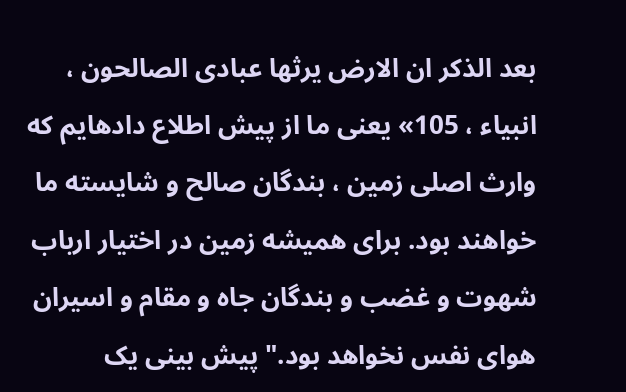بعد الذکر ان الارض یرثها عبادی الصالحون ، انبیاء ، 105» یعنی ما از پیش اطلاع دادهایم که وارث اصلی زمین ، بندگان صالح و شایسته ما خواهند بود. برای همیشه زمین در اختیار ارباب شهوت و غضب و بندگان جاه و مقام و اسیران هوای نفس نخواهد بود." پیش بینی یک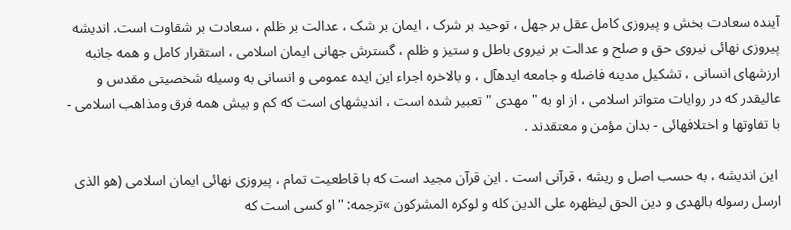آینده سعادت بخش و پیروزی کامل عقل بر جهل ، توحید بر شرک ، ایمان بر شک ، عدالت بر ظلم ، سعادت بر شقاوت است. اندیشه پیروزی نهائی نیروی حق و صلح و عدالت بر نیروی باطل و ستیز و ظلم ، گسترش جهانی ایمان اسلامی ، استقرار کامل و همه جانبه ارزشهای انسانی ، تشکیل مدینه فاضله و جامعه ایدهآل ، و بالاخره اجراء این ایده عمومی و انسانی به وسیله شخصیتی مقدس و عالیقدر که در روایات متواتر اسلامی ، از او به " مهدی " تعبیر شده است ، اندیشهای است که کم و بیش همه فرق ومذاهب اسلامی - با تفاوتها و اختلافهائی - بدان مؤمن و معتقدند .

 این اندیشه ، به حسب اصل و ریشه ، قرآنی است . این قرآن مجید است که با قاطعیت تمام ، پیروزی نهائی ایمان اسلامی (هو الذی ارسل رسوله بالهدی و دین الحق لیظهره علی الدین کله و لوکره المشرکون »ترجمه: ''او کسى است که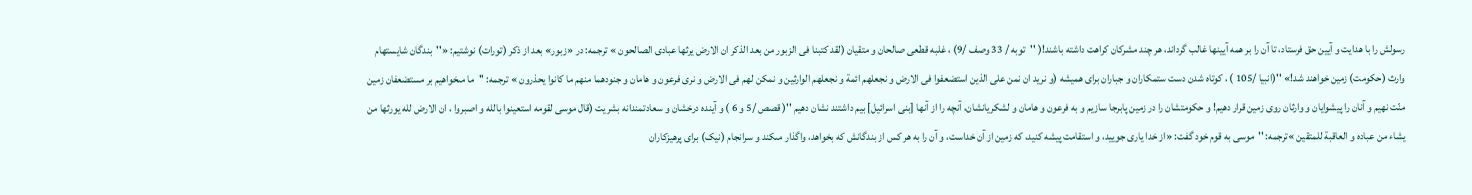رسولش را با هدایت و آیین حق فرستاد، تا آن را بر همه آیینها غالب گرداند، هر چند مشرکان کراهت داشته باشند!( ''توبه / 33 وصف /9) ، غلبه قطعی صالحان و متقیان (لقد کتبنا فی الزبور من بعد الذکر ان الارض یرثها عبادی الصالحون » ترجمه: در «زبور» بعد از ذکر (تورات) نوشتیم: «''بندگان شایستهام وارث (حکومت) زمین خواهند شد!» ''(انبیا /105 ) ، کوتاه شدن دست ستمکاران و جباران برای همیشه (و نرید ان نمن علی الذین استضعفوا فی الارض و نجعلهم ائمة و نجعلهم الوارثین و نمکن لهم فی الارض و نری فرعون و هامان و جنودهما منهم ما کانوا یحذرون » ترجمه: ''ما مىخواهیم بر مستضعفان زمین منّت نهیم و آنان را پیشوایان و وارثان روى زمین قرار دهیم! و حکومتشان را در زمین پابرجا سازیم و به فرعون و هامان و لشکریانشان، آنچه را از آنها [بنى اسرائیل] بیم داشتند نشان دهیم ''( قصص /5 و 6 ) و آینده درخشان و سعادتمندانه بشریت (قال موسی لقومه استعینوا بالله و اصبروا ، ان الارض لله یورثها من یشاء من عباده و العاقبة للمتقین »ترجمه: ''موسى به قوم خود گفت: «از خدا یارى جویید، و استقامت پیشه کنید، که زمین از آن خداست، و آن را به هر کس از بندگانش که بخواهد، واگذار مىکند و سرانجام (نیک) براى پرهیزکاران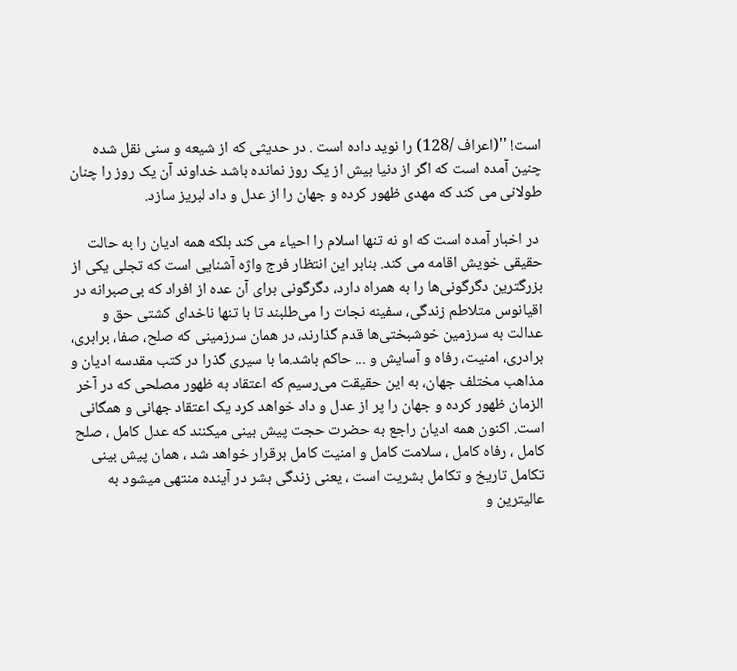است! ''(اعراف /128) را نوید داده است . در حدیثی که از شیعه و سنی نقل شده چنین آمده است که اگر از دنیا بیش از یک روز نمانده باشد خداوند آن یک روز را چنان طولانی می کند که مهدی ظهور کرده و جهان را از عدل و داد لبریز سازد.

 در اخبار آمده است که او نه تنها اسلام را احیاء می کند بلکه همه ادیان را به حالت حقیقی خویش اقامه می کند. بنابر این انتظار فرج واژه آشنایی است که تجلی یکی از بزرگترین دگرگونی‌ها را به همراه دارد، دگرگونی برای آن عده از افراد که بی‌صبرانه در اقیانوس متلاطم زندگی، سفینه نجات را می‌طلبند تا با تنها ناخدای کشتی حق و عدالت به سرزمین خوشبختی‌ها قدم گذارند، در همان سرزمینی که صلح، صفا، برابری، برادری، امنیت، رفاه و آسایش و ... حاکم باشد.ما با سیری گذرا در کتب مقدسه ادیان و مذاهب مختلف جهان، به این حقیقت می‌رسیم که اعتقاد به ظهور مصلحی که در آخر الزمان ظهور کرده و جهان را پر از عدل و داد خواهد کرد یک اعتقاد جهانی و همگانی است. اکنون همه ادیان راجع به حضرت حجت پیش بینی میکنند که عدل کامل ، صلح کامل ، رفاه کامل ، سلامت کامل و امنیت کامل برقرار خواهد شد ، همان پیش بینی تکامل تاریخ و تکامل بشریت است ، یعنی زندگی بشر در آینده منتهی میشود به عالیترین و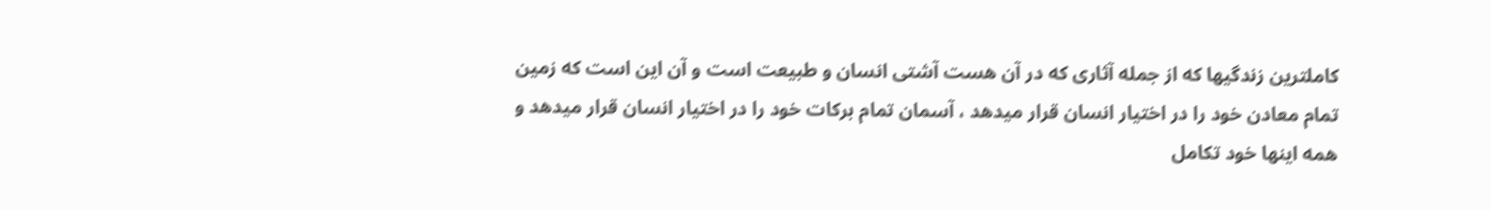کاملترین زندگیها که از جمله آثاری که در آن هست آشتی انسان و طبیعت است و آن این است که زمین تمام معادن خود را در اختیار انسان قرار میدهد ، آسمان تمام برکات خود را در اختیار انسان قرار میدهد و همه اینها خود تکامل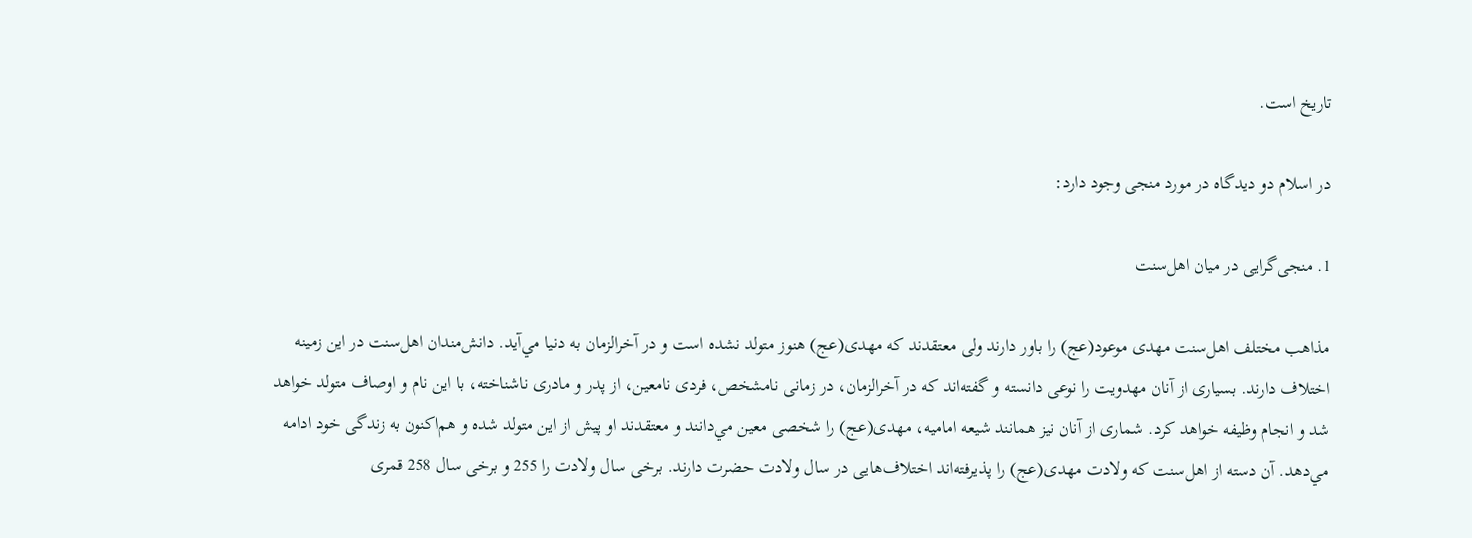تاریخ است.

در اسلام دو دیدگاه در مورد منجی وجود دارد:

1. منجی‌گرایی در میان اهل‌سنت

مذاهب مختلف اهل‌سنت مهدی موعود(عج) را باور دارند ولی معتقدند که مهدی(عج) هنوز متولد نشده است و در آخرالزمان به دنیا مي‌آید. دانش‌مندان اهل‌سنت در این زمینه اختلاف دارند. بسیاری از آنان مهدویت را نوعی دانسته و گفته‌اند که در آخرالزمان، در زمانی نامشخص، فردی نامعین، از پدر و مادری ناشناخته، با این نام و اوصاف متولد خواهد شد و انجام وظیفه خواهد کرد. شماری از آنان نیز همانند شیعه امامیه، مهدی(عج) را شخصی معین مي‌دانند و معتقدند او پیش از این متولد شده و هم‌اکنون به زندگی خود ادامه مي‌دهد. آن دسته از اهل‌سنت که ولادت مهدی(عج) را پذیرفته‌اند اختلاف‌هایی در سال ولادت حضرت دارند. برخی سال ولادت را 255 و برخی سال 258 قمری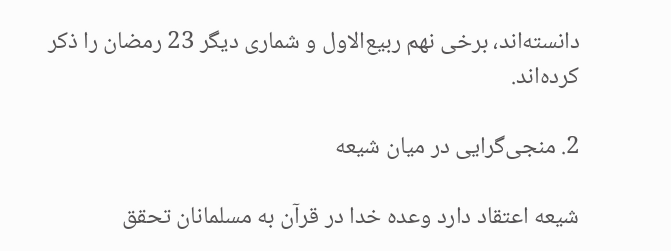دانسته‌اند، برخی نهم ربیع‌الاول و شماری دیگر 23 رمضان را ذکر کرده‌اند.

2. منجی‌گرایی در میان شیعه

شیعه اعتقاد دارد وعده خدا در قرآن به مسلمانان تحقق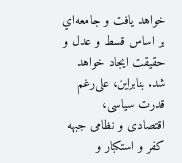خواهد یافت و جامعه‌اي بر اساس قسط و عدل و حقیقت ایجاد خواهد شد. بنابراین، علی‌رغم قدرت سیاسی، اقتصادی و نظامی جبهه کفر و استکبار و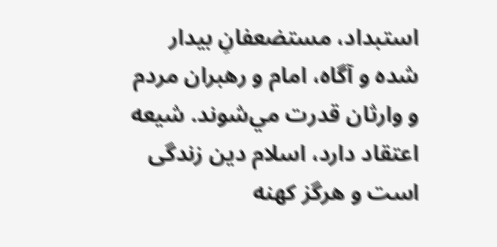استبداد، مستضعفانِ بیدار شده و آگاه، امام و رهبران مردم و وارثان قدرت مي‌شوند. شیعه اعتقاد دارد، اسلام دین زندگی است و هرگز کهنه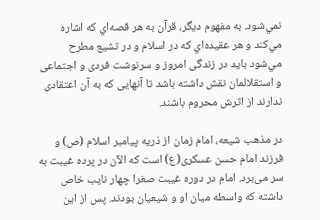نمي‌شود. به مفهوم دیگر، قرآن به هر قصه‌اي که اشاره مي‌کند و هر عقیده‌اي که در اسلام و در تشیع مطرح مي‌شود باید در زندگی امروز و سرنوشت فردی و اجتماعی و استقلالمان نقش داشته باشد تا آنهایی که به آن اعتقادی ندارند از اثرش محروم باشند.

در مذهب شیعه، امام زمان از ذریه پیامبر اسلام (ص) و فرزند امام حسن عسکری(ع) است که الآن در پرده غیبت به سر می‌برد. امام در دوره غیبت صغرا چهار نایب خاص داشته که واسطه میان او و شیعیان بودند. پس از این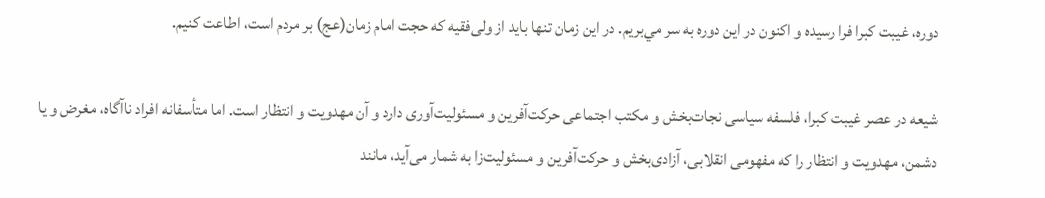دوره، غیبت کبرا فرا رسیده و اکنون در این دوره به سر مي‌بریم. در این زمان تنها باید از ولی‌فقیه که حجت امام زمان(عج) بر مردم است، اطاعت کنیم.

شیعه در عصر غیبت کبرا، فلسفه سیاسی نجات‌بخش و مکتب اجتماعی حرکت‌آفرین و مسئولیت‌آوری دارد و آن مهدویت و انتظار است. اما متأسفانه افراد ناآگاه، مغرض و یا دشمن، مهدویت و انتظار را که مفهومی انقلابی، آزادی‌بخش و حرکت‌آفرین و مسئولیت‌زا به شمار می‌آید، مانند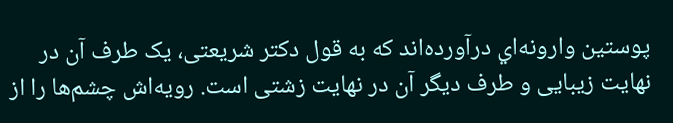پوستین وارونه‌اي درآورده‌اند که به قول دکتر شریعتی، یک طرف آن در نهایت زیبایی و طرف دیگر آن در نهایت زشتی است. رویه‌اش چشم‌ها را از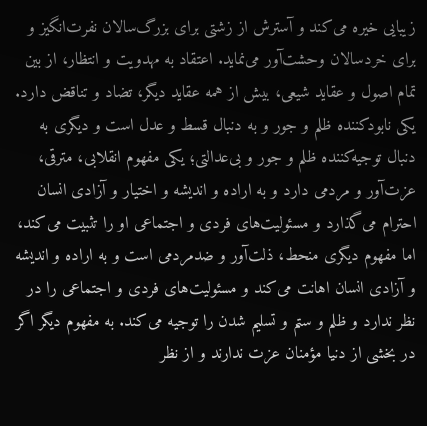زیبایی خیره می‌کند و آسترش از زشتی برای بزرگ‌سالان نفرت‌انگیز و برای خردسالان وحشت‌آور می‌نماید. اعتقاد به مهدویت و انتظار، از بین تمام اصول و عقاید شیعی، بیش از همه عقاید دیگر، تضاد و تناقض دارد. یکی نابودکننده ظلم و جور و به دنبال قسط و عدل است و دیگری به دنبال توجیه‌کننده ظلم و جور و بی‌عدالتی؛ یکی مفهوم انقلابی، مترقی، عزت‌آور و مردمی دارد و به اراده و اندیشه و اختیار و آزادی انسان احترام می‌گذارد و مسئولیت‌های فردی و اجتماعی او را تثبیت می‌کند، اما مفهوم دیگری منحط، ذلت‌آور و ضدمردمی است و به اراده و اندیشه و آزادی انسان اهانت می‌کند و مسئولیت‌های فردی و اجتماعی را در نظر ندارد و ظلم و ستم و تسلیم شدن را توجیه می‌کند. به مفهوم دیگر اگر در بخشی از دنیا مؤمنان عزت ندارند و از نظر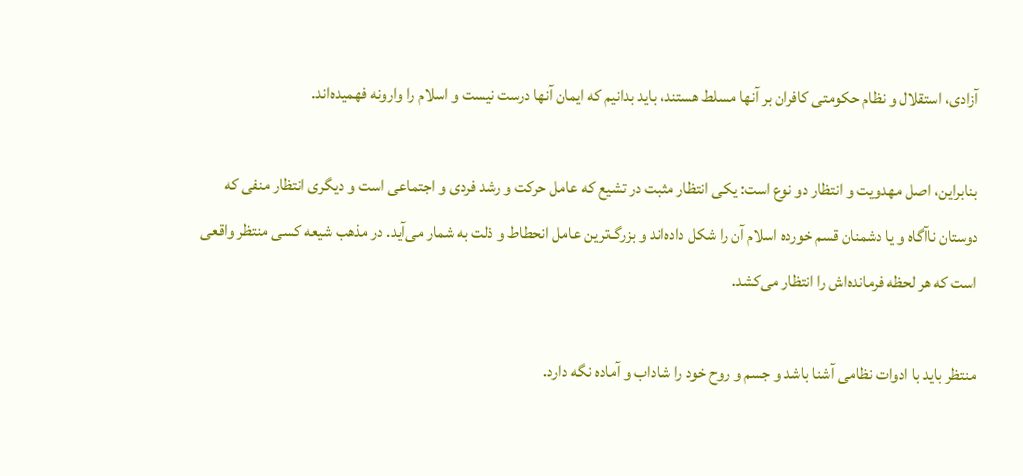آزادی، استقلال و نظام حکومتی کافران بر آنها مسلط هستند، باید بدانیم که ایمان آنها درست نیست و اسلام را وارونه فهمیده‌اند.

بنابراین، اصل مهدویت و انتظار دو نوع است: یکی انتظار مثبت در تشیع که عامل حرکت و رشد فردی و اجتماعی است و دیگری انتظار منفی که دوستان ناآگاه و یا دشمنان قسم خورده اسلام آن را شکل داده‌اند و بزرگ‌ترین عامل انحطاط و ذلت به شمار می‌آید. در مذهب شیعه کسی منتظر واقعی است که هر لحظه فرمانده‌اش را انتظار می‌کشد.

منتظر باید با ادوات نظامی آشنا باشد و جسم و روح خود را شاداب و آماده نگه دارد.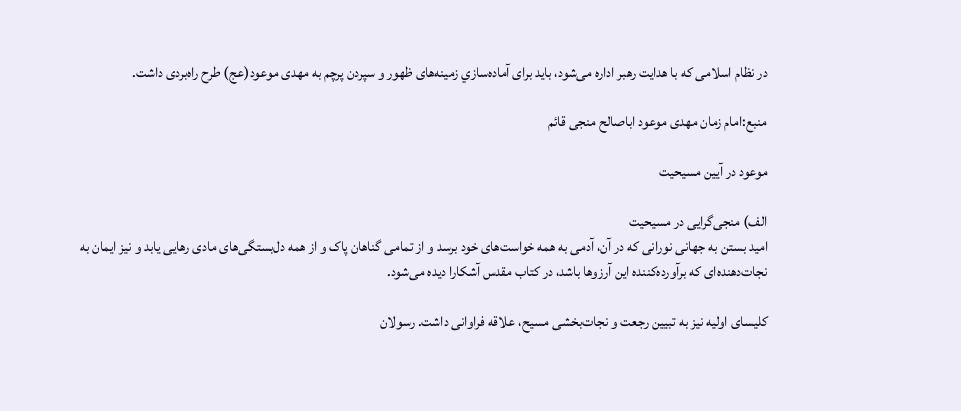در نظام اسلامی که با هدایت رهبر اداره می‌شود، باید برای آماده‌سازي زمینه‌های ظهور و سپردن پرچم به مهدی موعود(عج) طرح راه‌بردی داشت.

منبع:امام زمان مهدی موعود اباصالح منجی قائم

موعود در آیین مسیحیت

الف) منجی‌گرایی در مسیحیت
امید بستن به جهانی نورانی که در آن، آدمی به همه خواست‌های خود برسد و از تمامی گناهان پاک و از همه دل‌بستگی‌های مادی رهایی یابد و نیز ایمان به نجات‌دهنده‌ای که برآورده‌کننده این آرزوها باشد، در کتاب مقدس آشکارا دیده می‌شود.

کلیسای اولیه نیز به تبیین رجعت و نجات‌بخشی مسیح، علاقه فراوانی داشت. رسولان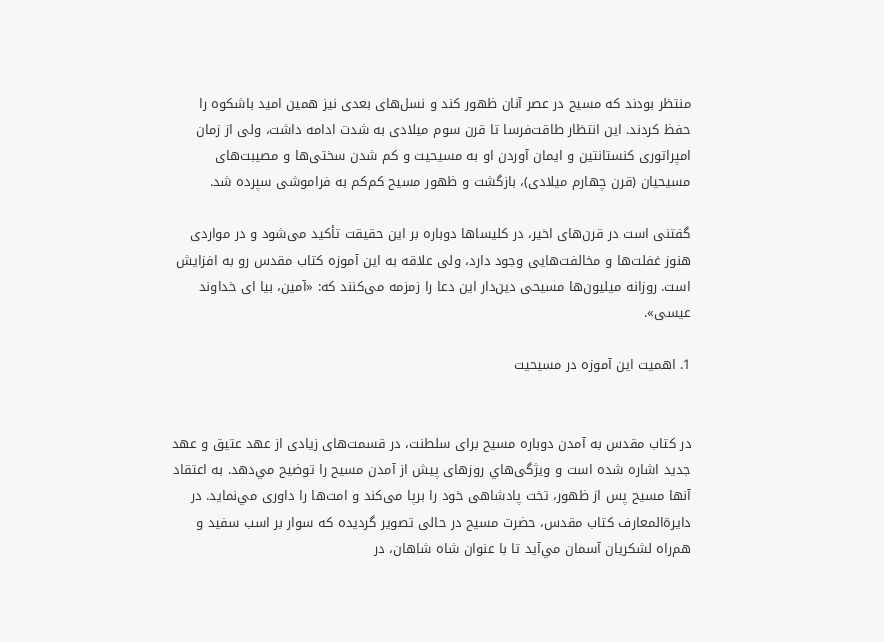منتظر بودند که مسیح در عصر آنان ظهور کند و نسل‌های بعدی نیز همین امید باشکوه را حفظ کردند. این انتظار طاقت‌فرسا تا قرن سوم میلادی به شدت ادامه داشت، ولی از زمان امپراتوری کنستانتین و ایمان آوردن او به مسیحیت و کم شدن سختی‌ها و مصیبت‌های مسیحیان (قرن چهارم میلادی)، بازگشت و ظهور مسیح کم‌کم به فراموشی سپرده شد.

گفتنی است در قرن‌های اخیر، در کلیساها دوباره بر این حقیقت تأکید می‌شود و در مواردی هنوز غفلت‌ها و مخالفت‌هایی وجود دارد، ولی علاقه به این آموزه کتاب مقدس رو به افزایش است. روزانه میلیون‌ها مسیحی دین‌دار این دعا را زمزمه می‌کنند که: «آمین، بیا ای خداوند عیسی».

1. اهمیت این آموزه در مسیحیت


در کتاب مقدس به آمدن دوباره مسیح برای سلطنت، در قسمت‌های زیادی از عهد عتیق و عهد جدید اشاره شده است و ویژگی‌هاي روز‌های پیش از آمدن مسیح را توضیح مي‌دهد. به اعتقاد آنها مسیح پس از ظهور، تخت پادشاهی خود را برپا می‌کند و امت‌ها را داوری مي‌نماید. در دایرة‌المعارف کتاب مقدس، حضرت مسیح در حالی تصویر گردیده که سوار بر اسب سفید و هم‌راه لشکریان آسمان مي‌آید تا با عنوان شاه شاهان، در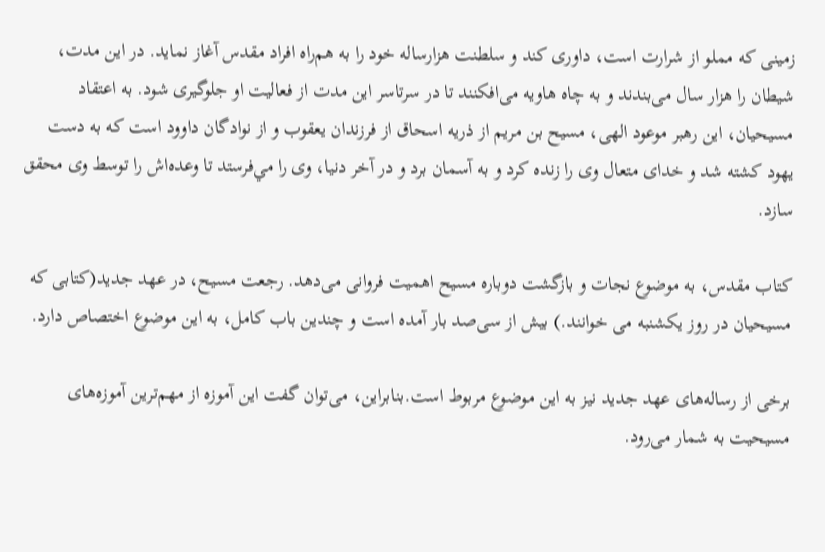زمینی که مملو از شرارت است، داوری کند و سلطنت هزارساله خود را به هم‌راه افراد مقدس آغاز نماید. در این مدت، شیطان را هزار سال می‌بندند و به چاه ‌هاویه می‌افکنند تا در سرتاسر این مدت از فعالیت او جلوگیری شود. به اعتقاد مسیحیان، این رهبر موعود الهی، مسیح ‌بن مریم از ذریه اسحاق از فرزندان یعقوب و از نوادگان داوود است که به دست یهود کشته شد و خدای متعال وی را زنده کرد و به آسمان برد و در آخر دنیا، وی را مي‌فرستد تا وعده‌اش را توسط وی محقق سازد.

کتاب مقدس، به موضوع نجات و بازگشت دوباره مسیح اهمیت فروانی می‌دهد. رجعت مسیح، در عهد جدید(کتابی که مسیحیان در روز یکشنبه می خوانند.) بیش از سی‌صد‌ بار آمده است و چندین باب کامل، به این موضوع اختصاص دارد.

برخی از رساله‌های عهد جدید نیز به این موضوع مربوط است.بنابراین، می‌توان گفت این آموزه از مهم‌ترین آموزه‌های مسیحیت به شمار می‌رود.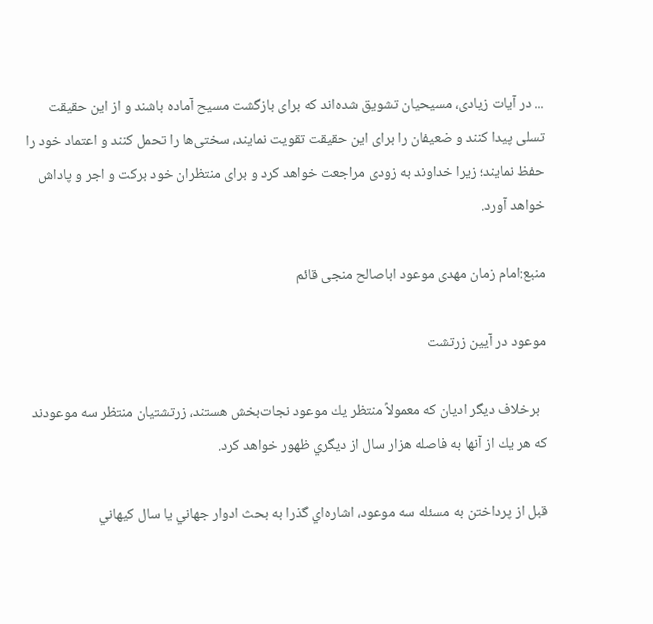... در آیات زیادی، مسیحیان تشویق شده‌اند که برای بازگشت مسیح آماده باشند و از این حقیقت تسلی پیدا کنند و ضعیفان را برای این حقیقت تقویت نمایند، سختی‌ها را تحمل کنند و اعتماد خود را حفظ نمایند؛ زیرا خداوند به زودی مراجعت خواهد کرد و برای منتظران خود برکت و اجر و پاداش خواهد آورد.

منبع:امام زمان مهدی موعود اباصالح منجی قائم

موعود در آیین زرتشت

  برخلاف ديگر اديان كه معمولاً منتظر يك موعود نجات‌بخش‌ هستند، زرتشتيان منتظر سه موعودند كه هر يك از آنها به فاصله هزار سال از ديگري ظهور خواهد كرد.

قبل از پرداختن به مسئله سه موعود، اشاره‌اي گذرا به بحث ادوار جهاني يا سال كيهاني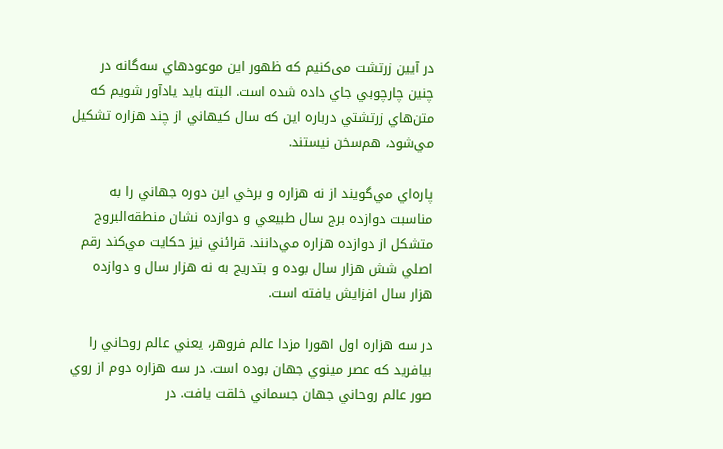در آيين زرتشت می‌کنيم كه ظهور اين موعودهاي سه‌گانه در چنين چارچوبي جاي داده شده است. البته بايد يادآور شويم كه متن‌هاي زرتشتي درباره اين كه سال كيهاني از چند هزاره تشكيل مي‌شود، هم‌سخن نيستند.

پاره‌اي مي‌گويند از نه هزاره و برخي اين دوره جهاني را به مناسبت دوازده برج سال طبيعي و دوازده نشان منطقه‌البروج متشكل از دوازده هزاره مي‌دانند. قرائني نيز حكايت مي‌كند رقم اصلي شش هزار سال بوده و بتدريج به نه هزار سال و دوازده هزار سال افزايش يافته است.

در سه هزاره اول اهورا مزدا عالم فروهر، يعني عالم روحاني را بيافريد كه عصر مينوي جهان بوده است. در سه هزاره دوم از روي صور عالم روحاني جهان جسماني خلقت يافت. در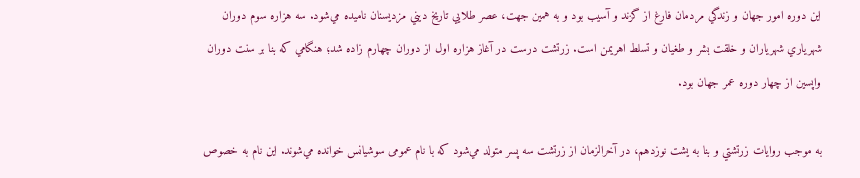اين دوره امور جهان و زندگي مردمان فارغ از گزند و آسيب بود و به همين جهت، عصر طلايي تاريخ ديني مزديسنان ناميده مي‌شود. سه هزاره سوم دوران شهرياري شهرياران و خلقت بشر و طغيان و تسلط اهريمن است. زرتشت درست در آغاز هزاره اول از دوران چهارم زاده شد؛ هنگامي كه بنا بر سنت دوران واپسين از چهار دوره عمر جهان بود.

به موجب روايات زرتشتي و بنا به يشت نوزدهم، در آخرالزمان از زرتشت سه پسر متولد مي‌شود که با نام عمومی سوشيانس خوانده مي‌شوند. اين نام به خصوص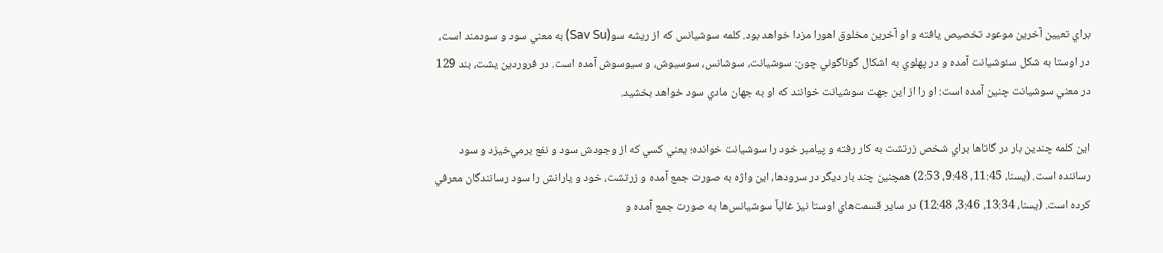براي تعيين آخرين موعود تخصيص يافته و او آخرين مخلوق اهورا مزدا خواهد بود. كلمه سوشيانس كه از ريشه سو(Sav Su) به معني سود و سودمند است، در اوستا به شکل سئوشيانت آمده و در پهلوي به اشكال گوناگوني چون: سوشيانت، سوشانس، سوسيوش، و سيوسوش آمده است. در فروردين يشت، بند 129 در معني سوشيانت چنين آمده است: او را از اين جهت سوشيانت خوانند كه او به جهان مادي سود خواهد بخشيد.

اين كلمه چندين بار در گاتاها براي شخص زرتشت به كار رفته و پيامبر خود را سوشيانت خوانده؛ يعني كسي كه از وجودش سود و نفع برمي‌خيزد و سود رساننده است. (يسنا، 11:45، 9:48، 2:53) همچنين چند بار ديگر در سرودها، اين واژه‌ به صورت جمع آمده و زرتشت، خود و يارانش را سود رسانندگان معرفي كرده است. (يسنا، 13:34، 3:46، 12:48) در ساير قسمت‌هاي اوستا نيز غالباً سوشيانس‌ها به صورت جمع آمده و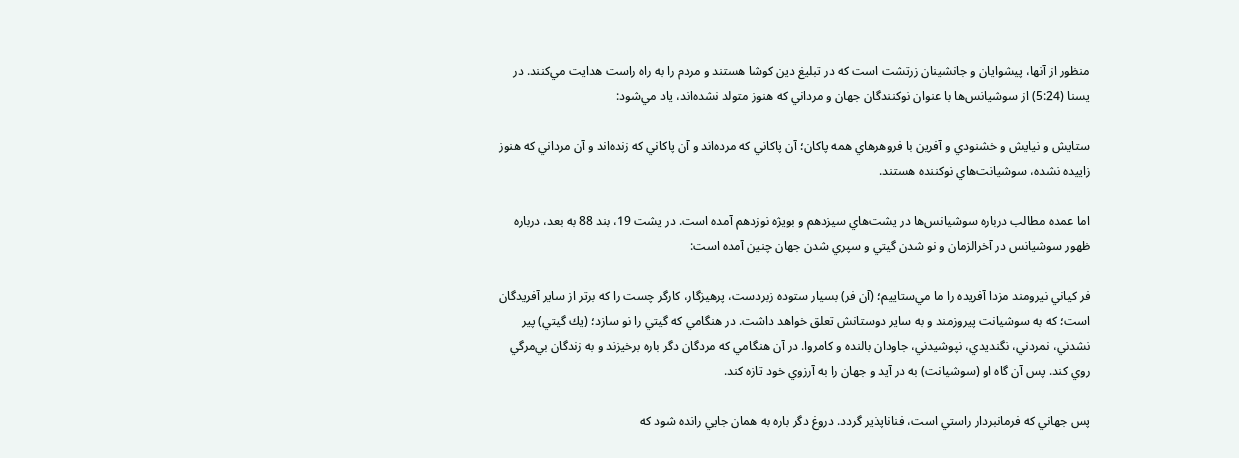منظور از آنها، پيشوايان و جانشينان زرتشت است كه در تبليغ دين كوشا هستند و مردم را به راه راست هدايت مي‌كنند. در يسنا (5:24) از سوشيانس‌ها با عنوان نوكنندگان جهان و مرداني كه هنوز متولد نشده‌اند، ياد مي‌شود:

ستايش و نيايش و خشنودي و آفرين با فروهرهاي همه پاكان؛ آن پاكاني كه مرده‌اند و آن پاكاني كه زنده‌اند و آن مرداني كه هنوز زاييده نشده، سوشيانت‌هاي نوكننده هستند.

اما عمده مطالب درباره سوشيانس‌ها در يشت‌هاي سيزدهم و بويژه نوزدهم آمده است. در يشت 19، بند 88 به بعد، درباره ظهور سوشيانس در آخرالزمان و نو شدن گيتي و سپري شدن جهان چنين آمده است:

فر كياني نيرومند مزدا آفريده را ما مي‌ستاييم؛ (آن فر) بسيار ستوده زبردست، پرهيزگار، كارگر چست را كه برتر از ساير آفريدگان است؛ كه به سوشيانت پيروزمند و به ساير دوستانش تعلق خواهد داشت. در هنگامي كه گيتي را نو سازد؛ (يك گيتي) پير نشدني، نمردني، نگنديدي، نپوشيدني، جاودان بالنده و كامروا. در آن هنگامي كه مردگان دگر باره برخيزند و به زندگان بي‌مرگي روي كند. پس آن گاه او (سوشيانت) به در آيد و جهان را به آرزوي خود تازه كند.

پس جهاني كه فرمانبردار راستي است، فناناپذير گردد. دروغ دگر باره به همان جايي رانده شود كه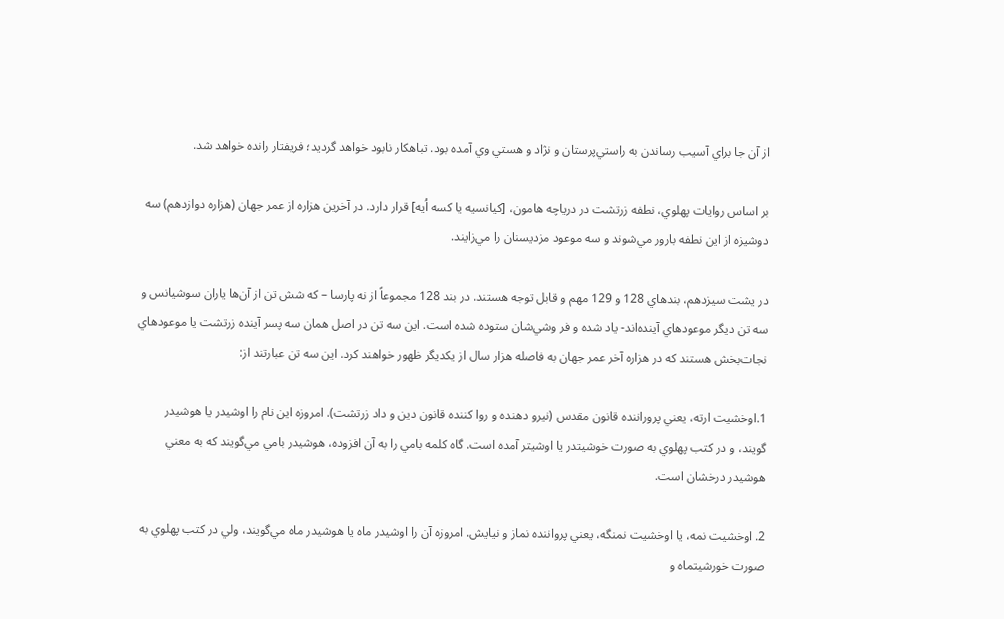از آن جا براي آسيب رساندن به راستي‌پرستان و نژاد و هستي وي آمده بود. تباهكار نابود خواهد گرديد؛ فريفتار رانده خواهد شد.

بر اساس روايات پهلوي، نطفه زرتشت در درياچه هامون، [كيانسيه يا كسه اُيه] قرار دارد. در آخرين هزاره از عمر جهان (هزاره دوازدهم) سه دوشيزه از اين نطفه بارور مي‌شوند و سه موعود مزديسنان را مي‌زايند.

در يشت سيزدهم، بندهاي 128 و 129 مهم و قابل توجه هستند. در بند 128 مجموعاً از نه پارسا – كه شش تن از آن‌ها ياران سوشيانس و سه تن ديگر موعودهاي آينده‌اند- ياد شده و فر وشي‌شان ستوده شده است. اين سه تن در اصل همان سه پسر آينده زرتشت يا موعودهاي نجات‌بخش هستند كه در هزاره آخر عمر جهان به فاصله هزار سال از یکديگر ظهور خواهند كرد. اين سه تن عبارتند از:

1.اوخشيت ارته، يعني پروراننده قانون مقدس (نيرو دهنده و روا كننده قانون دين و داد زرتشت). امروزه اين نام را اوشيدر يا هوشيدر گويند، و در كتب پهلوي به صورت خوشيتدر يا اوشيتر آمده است. گاه كلمه بامي را به آن افزوده، هوشيدر بامي مي‌گويند كه به معني هوشيدر درخشان است.

2. اوخشيت نمه، يا اوخشيت نمنگه، يعني پرواننده نماز و نيايش. امروزه آن را اوشيدر ماه يا هوشيدر ماه مي‌گويند، ولي در كتب پهلوي به صورت خورشيتماه و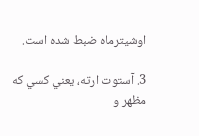اوشيترماه ضبط شده است.

3. آستوت ارته، يعني كسي كه مظهر و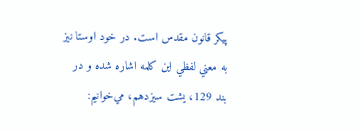پيكر قانون مقدس است. در خود اوستا نيز به معني لفظي اين كلمه اشاره شده و در بند 129، يشت سيزدهم، مي‌خوانيم: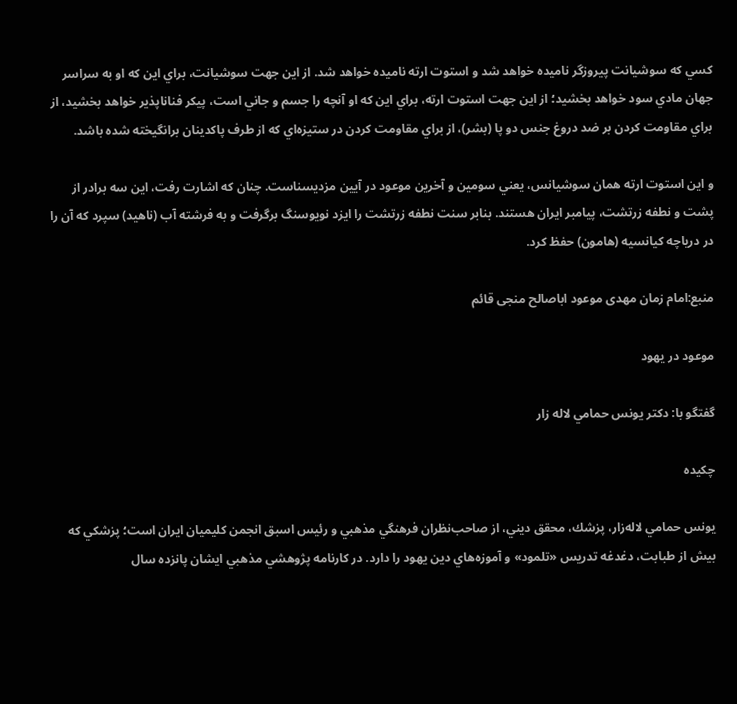كسي كه سوشيانت پيروزگر ناميده خواهد شد و استوت ارته ناميده خواهد شد. از اين جهت سوشيانت، براي اين كه او به سراسر جهان مادي سود خواهد بخشيد؛ از اين جهت استوت ارته، براي اين كه او آنچه را جسم و جاني است، پيكر فناناپذير خواهد بخشيد، از براي مقاومت كردن بر ضد دروغ جنس دو پا (بشر)، از براي مقاومت كردن در ستيزه‌اي كه از طرف پاكدينان برانگيخته شده باشد.

و اين استوت ارته همان سوشيانس، يعني سومين و آخرين موعود در آيين مزديسناست. چنان كه اشارت رفت، اين سه برادر از پشت و نطفه زرتشت، پيامبر ايران هستند. بنابر سنت نطفه زرتشت را ايزد نويوسنگ برگرفت و به فرشته آب (ناهيد) سپرد كه آن را در درياچه كيانسيه (هامون) حفظ كرد.

منبع:امام زمان مهدی موعود اباصالح منجی قائم

موعود در یهود

گفتگو با: دكتر يونس حمامي لاله زار

چكيده

يونس حمامي لاله‌زار، پزشك، محقق ديني، از صاحب‌نظران فرهنگي مذهبي و رئيس اسبق انجمن كليميان ايران است؛ پزشكي كه بيش از طبابت، دغدغه تدريس «تلمود» و آموزه‌هاي دين يهود را دارد. در كارنامه پژوهشي مذهبي ايشان پانزده سال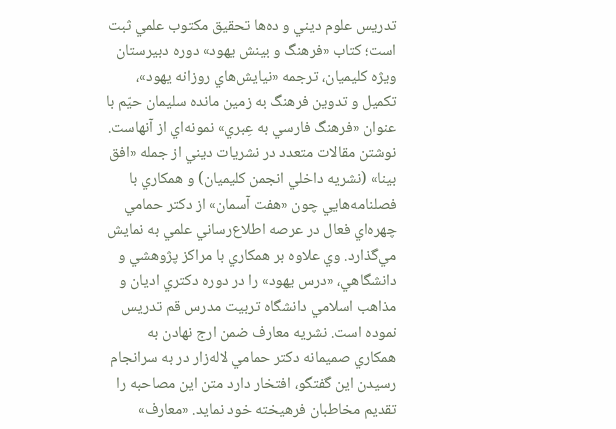تدريس علوم ديني و ده‌ها تحقيق مكتوب علمي ثبت است؛ كتاب «فرهنگ و بينش يهود» دوره دبيرستان ويژه كليميان، ترجمه «نيايش‌هاي روزانه يهود»، تكميل و تدوين فرهنگ به زمين مانده سليمان حيّم با عنوان «فرهنگ فارسي به عِبري» نمونه‌اي از آنهاست. نوشتن مقالات متعدد در نشريات ديني از جمله «افق بينا» (نشريه داخلي انجمن كليميان) و همكاري با فصلنامه‌هايي چون «هفت آسمان» از دكتر حمامي چهره‌اي فعال در عرصه اطلاع‌ر‌ساني علمي به نمايش مي‌گذارد. وي علاوه بر همكاري با مراكز پژوهشي و دانشگاهي، «درس يهود» را در دوره دكتري اديان و مذاهب اسلامي دانشگاه تربيت مدرس قم تدريس نموده است. نشريه معارف ضمن ارج نهادن به همكاري صميمانه دكتر حمامي لاله‌زار در به سرانجام رسيدن اين گفتگو، افتخار دارد متن اين مصاحبه را تقديم مخاطبان فرهيخته خود نمايد. «معارف»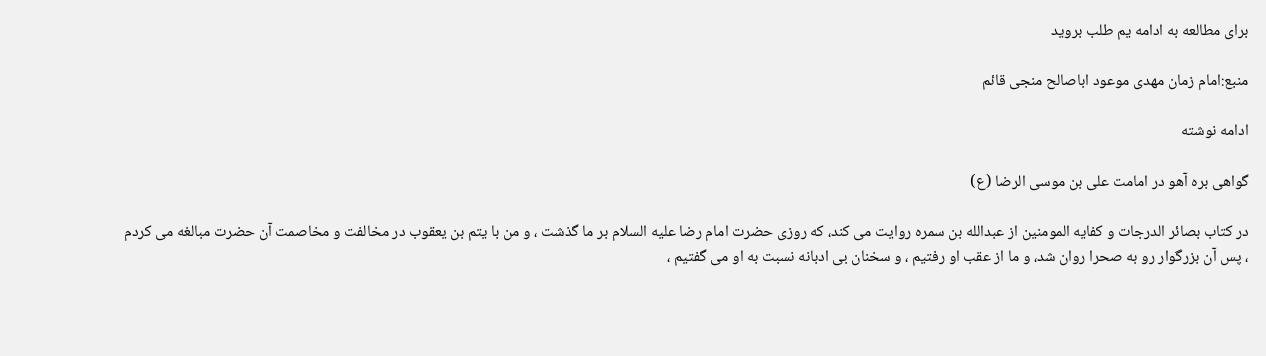برای مطالعه به ادامه یم طلب بروید

منبع:امام زمان مهدی موعود اباصالح منجی قائم

ادامه نوشته

گواهى بره آهو در امامت على بن موسى الرضا (ع)

در كتاب بصائر الدرجات و كفايه المومنين از عبدالله بن سمره روايت مى كند، كه روزى حضرت امام رضا عليه السلام بر ما گذشت ، و من با يتم بن يعقوب در مخالفت و مخاصمت آن حضرت مبالغه مى كردم ، پس آن بزرگوار رو به صحرا روان شد، و ما از عقب او رفتيم ، و سخنان بى ادبانه نسبت به او مى گفتيم ،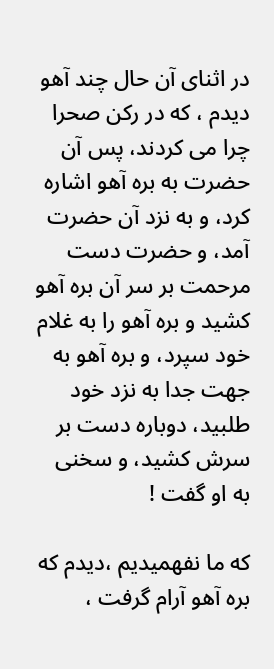در اثناى آن حال چند آهو ديدم ، كه در ركن صحرا چرا مى كردند، پس آن حضرت به بره آهو اشاره كرد، و به نزد آن حضرت آمد، و حضرت دست مرحمت بر سر آن بره آهو كشيد و بره آهو را به غلام خود سپرد، و بره آهو به جهت جدا به نزد خود طلبيد، دوباره دست بر سرش كشيد، و سخنى به او گفت !

كه ما نفهميديم ،ديدم كه بره آهو آرام گرفت ،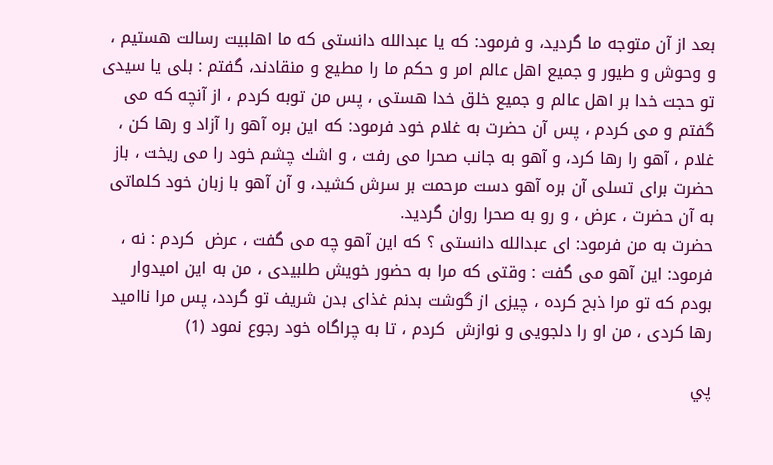بعد از آن متوجه ما گرديد، و فرمود: كه يا عبدالله دانستى كه ما اهلبيت رسالت هستيم ، و وحوش و طيور و جميع اهل عالم امر و حكم ما را مطيع و منقادند، گفتم : بلى يا سيدى تو حجت خدا بر اهل عالم و جميع خلق خدا هستى ، پس من توبه كردم ، از آنچه كه مى گفتم و مى كردم ، پس آن حضرت به غلام خود فرمود: كه اين بره آهو را آزاد و رها كن ، غلام ، آهو را رها كرد، و آهو به جانب صحرا مى رفت ، و اشك چشم خود را مى ريخت ، باز حضرت براى تسلى آن بره آهو دست مرحمت بر سرش كشيد، و آن آهو با زبان خود كلماتى به آن حضرت ، عرض ، و رو به صحرا روان گرديد.
حضرت به من فرمود: اى عبدالله دانستى ؟ كه اين آهو چه مى گفت ، عرض ‍ كردم : نه ، فرمود: اين آهو مى گفت : وقتى كه مرا به حضور خويش طلبيدى ، من به اين اميدوار بودم كه تو مرا ذبح كرده ، چيزى از گوشت بدنم غذاى بدن شريف تو گردد، پس مرا نااميد رها كردى ، من او را دلجويى و نوازش ‍ كردم ، تا به چراگاه خود رجوع نمود (1)

پي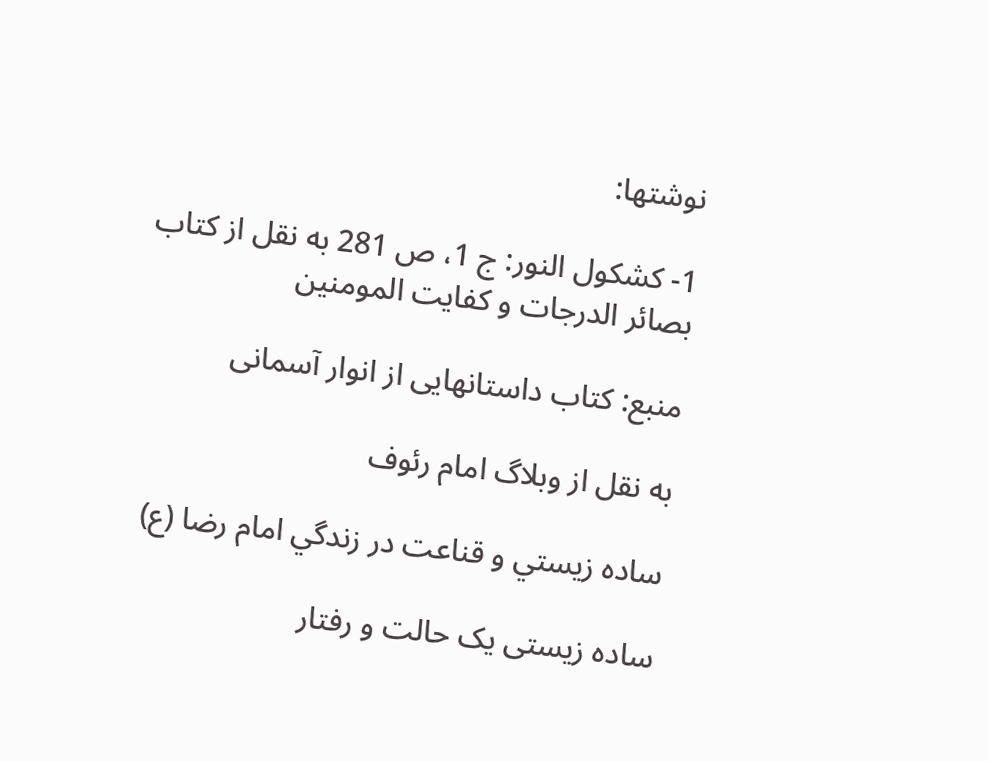نوشتها:

1- كشكول النور: ج 1، ص 281 به نقل از كتاب بصائر الدرجات و كفايت المومنين

منبع: كتاب داستانهايى از انوار آسمانى

به نقل از وبلاگ امام رئوف

ساده زيستي و قناعت در زندگي امام رضا (ع)

ساده‌ زیستی‌ یک‌ حالت‌ و رفتار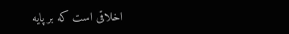اخلاقی‌ است‌ که‌ بر پایه‌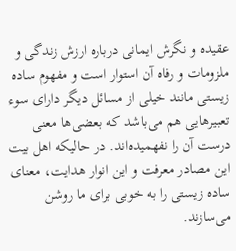عقیده‌ و نگرش‌ ایمانی‌ درباره‌ ارزش‌ زندگی‌ و ملزومات‌ و رفاه‌ آن‌ استوار است‌ و مفهوم‌ ساده‌ زیستی‌ مانند خیلی‌ از مسائل‌ دیگر دارای‌ سوء تعبیرهایی‌ هم‌ می‌باشد که‌ بعضی‌ها معنی‌ درست‌ آن‌ را نفهمیده‌اند. در حالیکه‌ اهل‌ بیت‌ این‌ مصادر معرفت‌ و این‌ انوار هدایت‌، معنای‌ ساده‌ زیستی‌ را به‌ خوبی‌ برای‌ ما روشن‌ می‌سازند.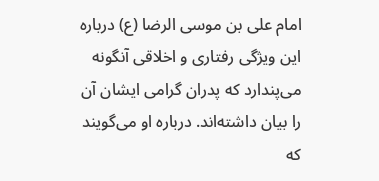امام‌ علی‌ بن‌ موسی‌ الرضا (ع‌) درباره‌ این‌ ویژگی‌ رفتاری‌ و اخلاقی‌ آنگونه‌ می‌پندارد که‌ پدران‌ گرامی‌ ایشان‌ آن‌ را بیان‌ داشته‌اند. درباره‌ او می‌گویند که‌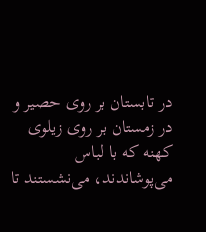در تابستان‌ بر روی‌ حصیر و در زمستان‌ بر روی‌ زیلوی‌ کهنه‌ که‌ با لباس‌ می‌پوشاندند، می‌نشستند تا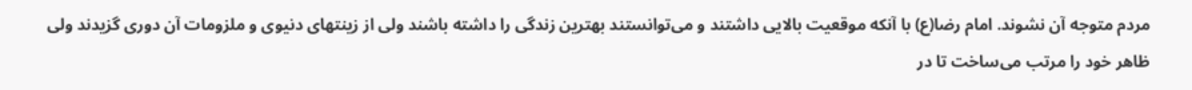مردم‌ متوجه‌ آن‌ نشوند. امام‌ رضا(ع‌) با آنکه‌ موقعیت‌ بالایی‌ داشتند و می‌توانستند بهترین‌ زندگی‌ را داشته‌ باشند ولی‌ از زینتهای‌ دنیوی‌ و ملزومات‌ آن‌ دوری‌ گزیدند ولی‌ ظاهر خود را مرتب‌ می‌ساخت‌ تا در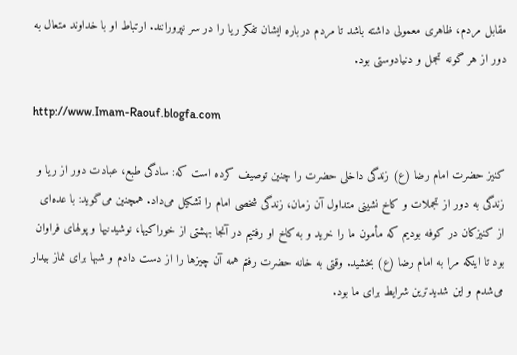مقابل‌ مردم‌، ظاهری‌ معمولی‌ داشته‌ باشد تا مردم‌ درباره‌ ایشان‌ تفکر ریا را در سر نپرورانند. ارتباط‌ او با خداوند متعال‌ به‌ دور از هر گونه‌ تجمل‌ و دنیادوستی‌ بود.

http://www.Imam-Raouf.blogfa.com

کنیز حضرت‌ امام‌ رضا (ع‌) زندگی‌ داخلی‌ حضرت‌ را چنین‌ توصیف‌ کرده‌ است‌ که‌: سادگی‌ طبع‌، عبادت‌ دور از ریا و زندگی‌ به‌ دور از تجملات‌ و کاخ‌ نشینی‌ متداول‌ آن‌ زمان‌، زندگی‌ شخصی‌ امام‌ را تشکیل‌ می‌داد. همچنین‌ می‌گوید: با عده‌ای‌ از کنیزکان‌ در کوفه‌ بودیم‌ که‌ مأمون‌ ما را خرید و به‌ کاخ‌ او رفتیم‌ در آنجا بهشتی‌ از خوراکیها، نوشیدنیها و پولهای‌ فراوان‌ بود تا اینکه‌ مرا به‌ امام‌ رضا (ع‌) بخشید. وقتی‌ به‌ خانه‌ حضرت‌ رفتم‌ همه‌ آن‌ چیزها را از دست‌ دادم‌ و شبها برای‌ نماز بیدار می‌شدم‌ و این‌ شدیدترین‌ شرایط‌ برای‌ ما بود.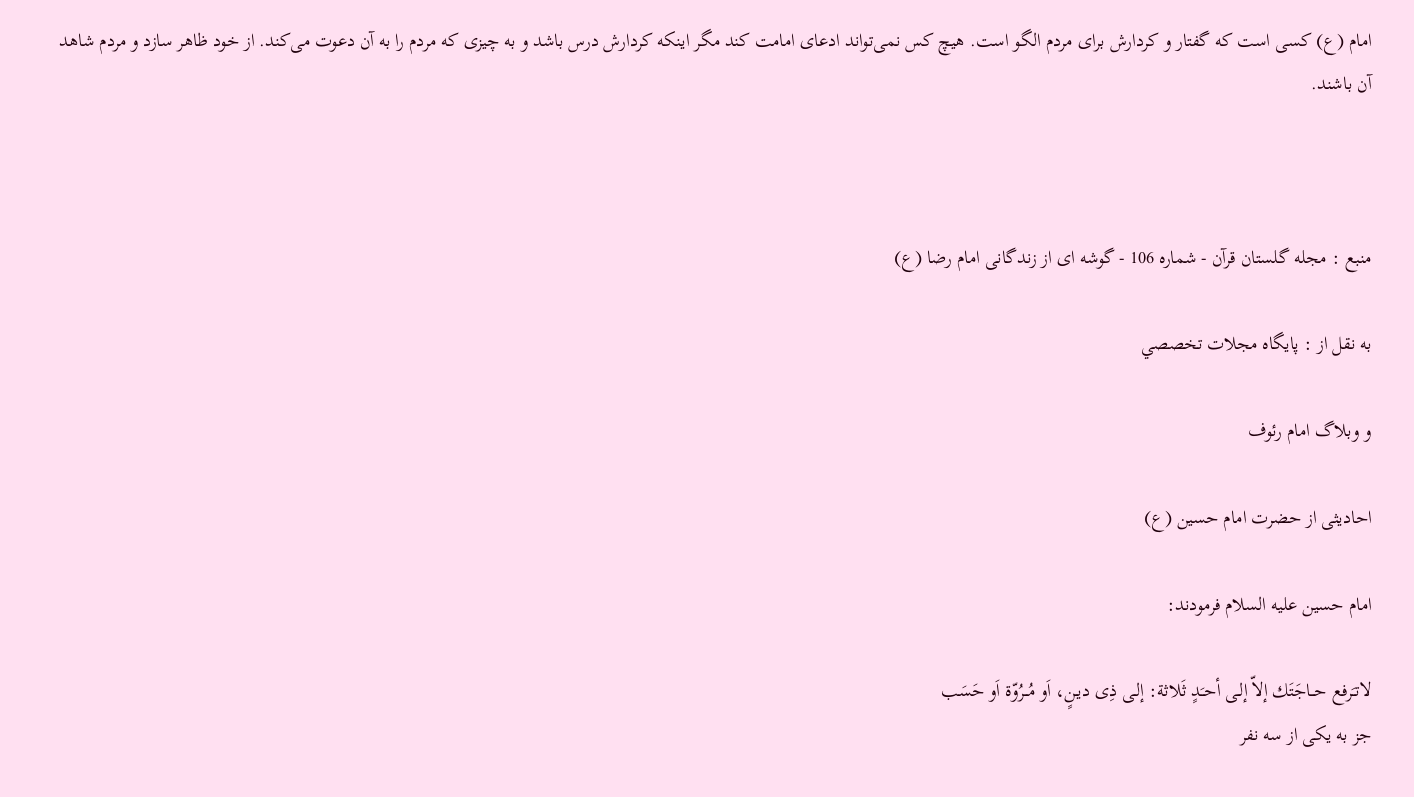امام‌ (ع‌) کسی‌ است‌ که‌ گفتار و کردارش‌ برای‌ مردم‌ الگو است‌. هیچ‌ کس‌ نمی‌تواند ادعای‌ امامت‌ کند مگر اینکه‌ کردارش‌ درس‌ باشد و به‌ چیزی‌ که‌ مردم‌ را به‌ آن‌ دعوت‌ می‌کند. از خود ظاهر سازد و مردم‌ شاهد آن‌ باشند.



منبع : مجله گلستان قرآن - شماره 106 - گوشه ای از زندگانی امام رضا (ع)

به نقل از : پايگاه مجلات تخصصي

و وبلاگ امام رئوف

احادیثی از حضرت امام حسین (ع)

امام حسین علیه السلام فرمودند:

لاتـَرفع حــاجَتَك إلاّ إلـى أحـَدٍ ثَلاثة: إلـى ذِى دیـنٍ، اَو مُــرُوّة اَو حَسَب
جز به یكى از سه نفر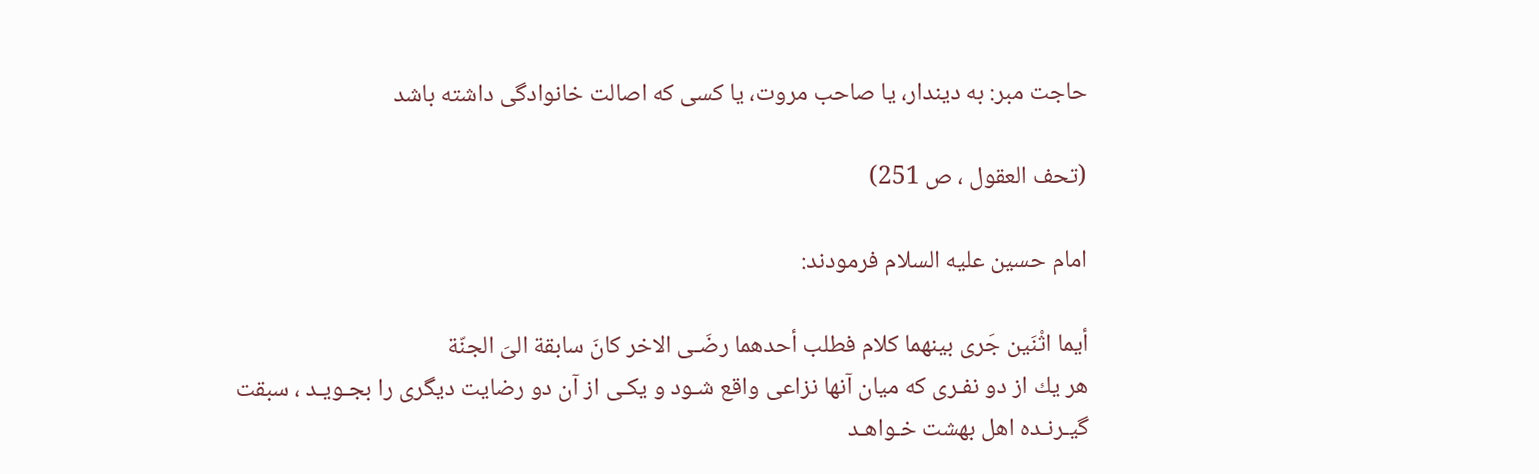حاجت مبر: به دیندار، یا صاحب مروت، یا كسى كه اصالت خانوادگى داشته باشد

(تحف العقول ، ص 251)

امام حسین علیه السلام فرمودند:

أیما اثْنَین جَرى بینهما كلام فطلب أحدهما رضَـى الاخر كانَ سابقة الىَ الجنّة
هر یك از دو نفـرى كه میان آنها نزاعى واقع شـود و یكـى از آن دو رضایت دیگرى را بجـویـد ، سبقت گیـرنـده اهل بهشت خـواهـد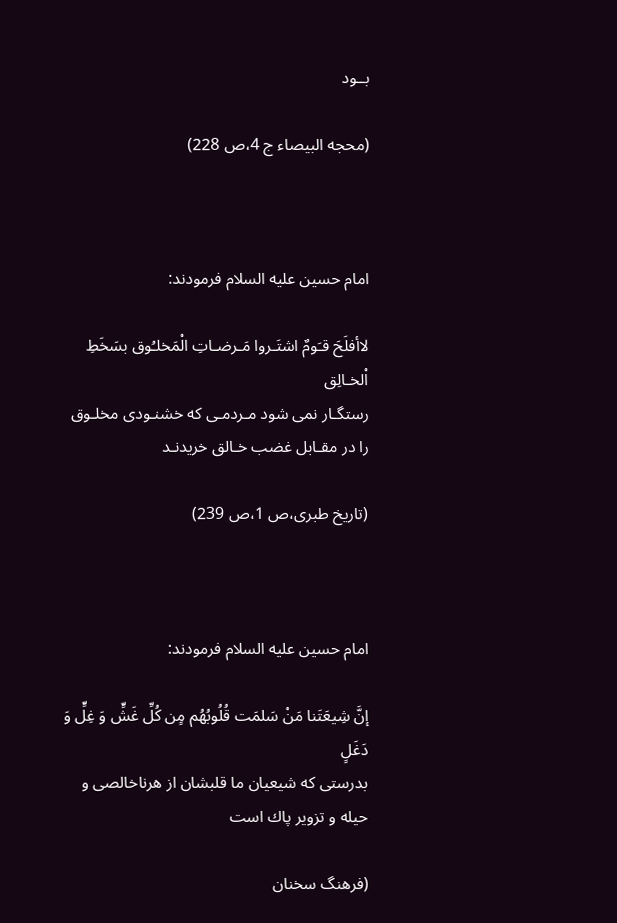بــود

(محجه البیصاء ج 4،ص 228)



امام حسین علیه السلام فرمودند:

لاأفلَحَ قـَومٌ اشتَـروا مَـرضـاتِ الْمَخلـُوق بسَخَطِ اْلخـالِق
رستگـار نمی شود مـردمـى كه خشنـودى مخلـوق را در مقـابل غضب خـالق خریدنـد

(تاریخ طبرى،ص 1،ص 239)



امام حسین علیه السلام فرمودند:

إنَّ شِیعَتَنا مَنْ سَلمَت قُلُوبُهُم مٍن كُلِّ غَشٍّ وَ غِلٍّ وَ دَغَلٍ
بدرستی كه شیعیان ما قلبشان از هرناخالصی و حیله و تزویر پاك است

(فرهنگ سخنان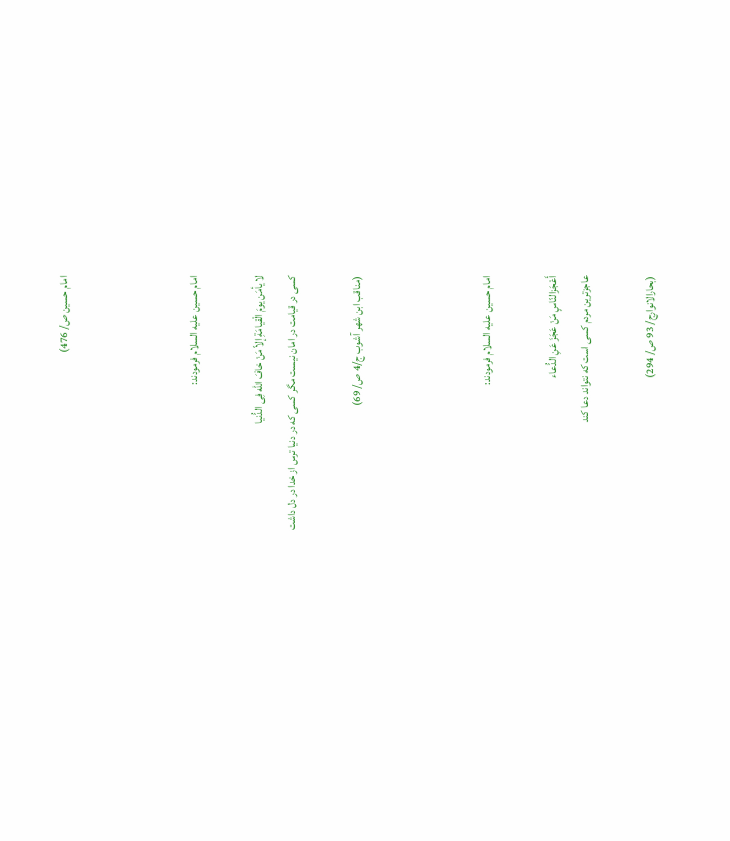امام حسین ص/ 476)



امام حسین علیه السلام فرمودند:

لا یأمَن یومَ الْقیامَةِ إلاّ مَنْ خافَ الله فِی الدُّنیا
كسی در قیامت در امان نیست مگر كسی كه در دنیا ترس از خدا در دل داشت

(مناقب ابن شهر آشوب ج/4 ص/ 69)



امام حسین علیه السلام فرمودند:

أَعْجَزالنّاسٍ مَنْ عَجَزَ عَنِ الدُّعاء
عاجزترین مردم كسی است كه نتواند دعا كند

(بحارالانوارج/ 93 ص/ 294)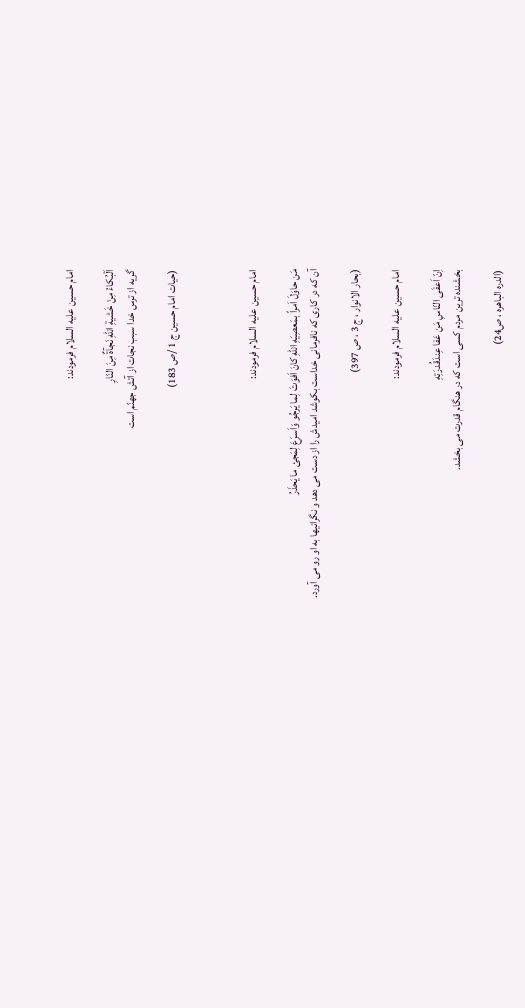امام حسین علیه السلام فرمودند:

اَلْبُكاءُ مِنْ خَشیةِ اللهِ نَجآةٌ مِنَ النّارِ
گریه از ترس خدا سبب نجات از آتش جهنّم است

(حیات امام حسین ج 1 /ص 183)



امام حسین علیه السلام فرمودند:

مَن حاوَلَ اَمراً بمَعصِیَهِ اللهِ کانَ اَفوَتَ لِما یَرجُو وَاَسرَعَ لِمَجئ ما یَحذَرُ
آن که در کاری که نافرمانی خداست بکوشد امیدش را از دست می دهد و نگرانیها به او رو می آورد.

(بحار الانوار ، ج 3 ، ص 397)

امام حسین علیه السلام فرمودند:

اِنّ اَعفَی النّاسِ مَن عَفا عِندَقُدرَتِهِ
بخشنده ترین مردم کسی است که در هنگام قدرت می بخشد.

(الدره الباهره ، ص24)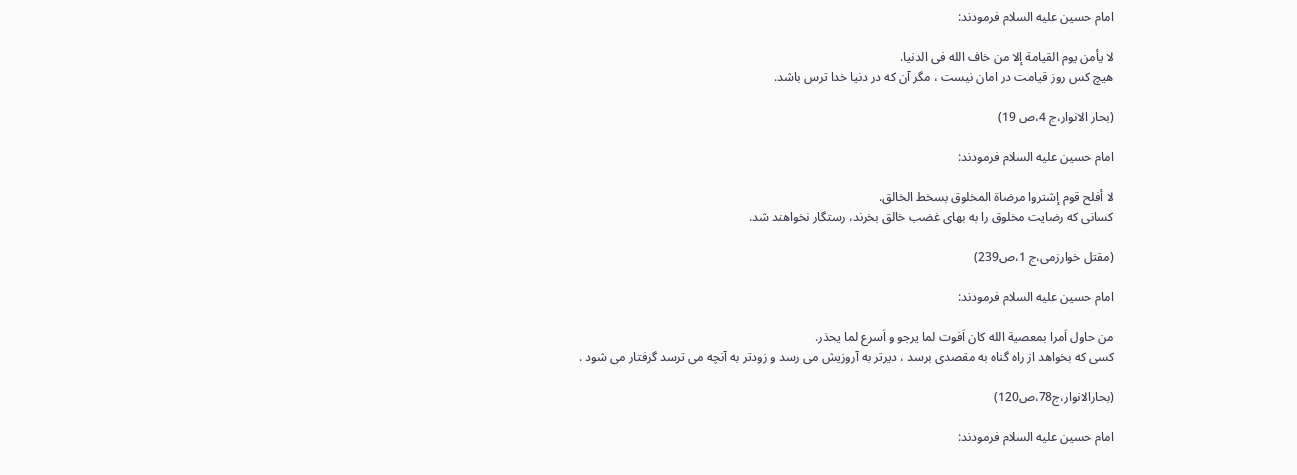امام حسین علیه السلام فرمودند:

لا یأمن یوم القیامة إلا من خاف الله فی الدنیا.
هیچ كس روز قیامت در امان نیست ، مگر آن كه در دنیا خدا ترس باشد.

(بحار الانوار،ج 4،ص 19)

امام حسین علیه السلام فرمودند:

لا أفلح قوم إشتروا مرضاة المخلوق بسخط الخالق.
كسانی كه رضایت مخلوق را به بهای غضب خالق بخرند، رستگار نخواهند شد.

(مقتل خوارزمی،ج 1،ص239)

امام حسین علیه السلام فرمودند:

من حاول اَمرا بمعصیة الله كان اَفوت لما یرجو و اَسرع لما یحذر.
كسی كه بخواهد از راه گناه به مقصدی برسد ، دیرتر به آروزیش می رسد و زودتر به آنچه می ترسد گرفتار می شود .

(بحارالانوار،ج78،ص120)

امام حسین علیه السلام فرمودند: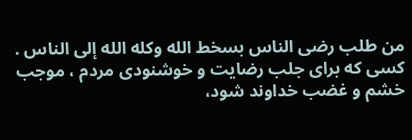من طلب رضی الناس بسخط الله وكله الله إلی الناس .
كسی كه برای جلب رضایت و خوشنودی مردم ، موجب خشم و غضب خداوند شود،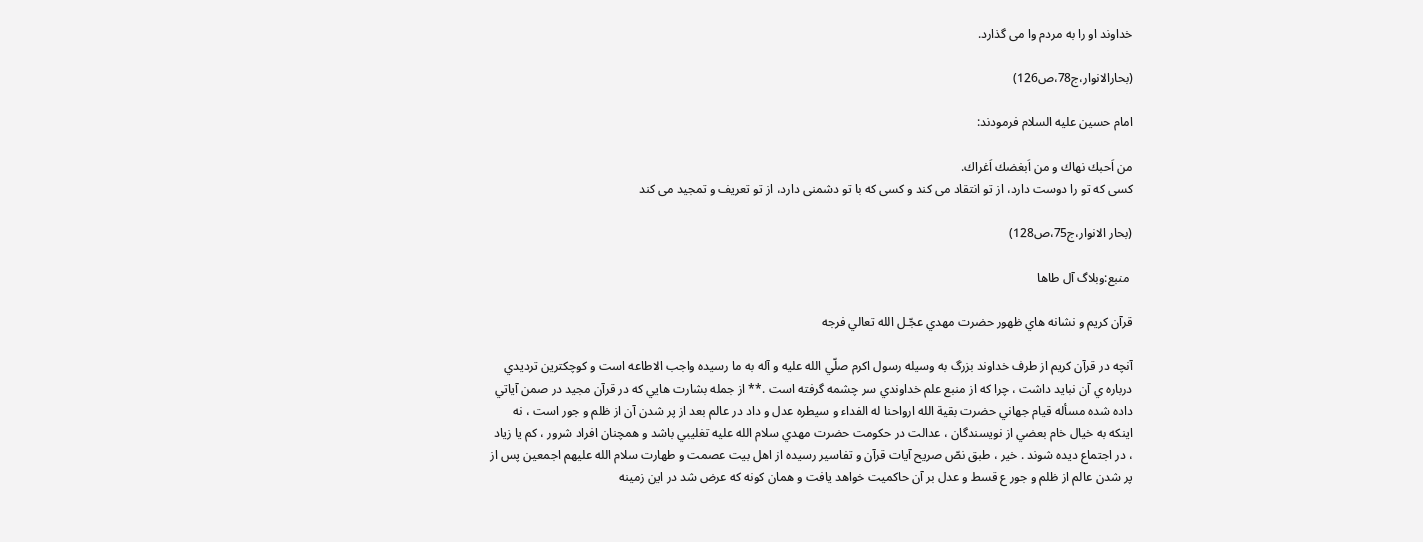خداوند او را به مردم وا می گذارد.

(بحارالانوار،ج78،ص126)

امام حسین علیه السلام فرمودند:

من اَحبك نهاك و من اَبغضك اَغراك.
كسی كه تو را دوست دارد، از تو انتقاد می كند و كسی كه با تو دشمنی دارد، از تو تعریف و تمجید می كند

(بحار الانوار،ج75،ص128)

 منبع:وبلاگ آل طاها

قرآن كريم و نشانه هاي ظهور حضرت مهدي عجّـل الله تعالي فرجه

آنچه در قرآن كريم از طرف خداوند بزرگ به وسيله رسول اكرم صلّي الله عليه و آله به ما رسيده واجب الاطاعه است و كوچكترين ترديدي درباره ي آن نبايد داشت ، چرا كه از منبع علم خداوندي سر چشمه گرفته است .** از جمله بشارت هايي كه در قرآن مجيد در صمن آياتي داده شده مسأله قيام جهاني حضرت بقية الله ارواحنا له الفداء و سيطره عدل و داد در عالم بعد از پر شدن آن از ظلم و جور است ، نه اينكه به خيال خام بعضي از نويسندگان ، عدالت در حكومت حضرت مهدي سلام الله عليه تغليبي باشد و همچنان افراد شرور ، كم يا زياد ، در اجتماع ديده شوند . خير ، طبق نصّ صريح آيات قرآن و تفاسير رسيده از اهل بيت عصمت و طهارت سلام الله عليهم اجمعين پس از پر شدن عالم از ظلم و جور ع قسط و عدل بر آن حاكميت خواهد يافت و همان كونه كه عرض شد در اين زمينه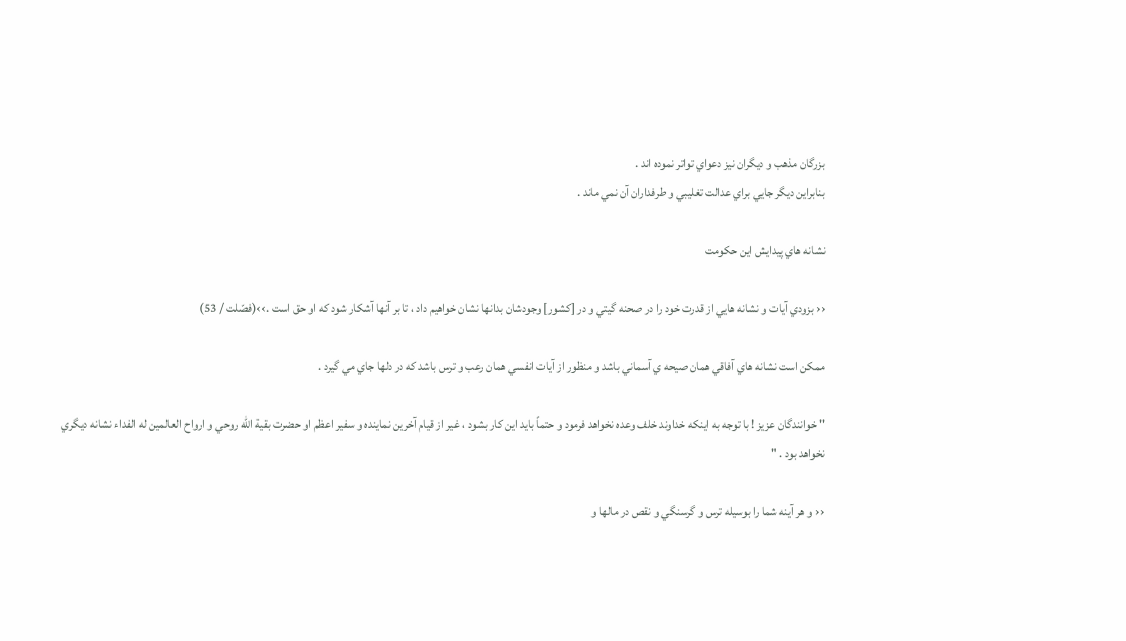بزرگان مذهب و ديگران نيز دعواي تواتر نموده اند .
بنابراين ديگر جايي براي عدالت تغليبي و طرفداران آن نمي ماند .

نشانه هاي پيدايش اين حكومت

‹‹ بزودي آيات و نشانه هايي از قدرت خود را در صحنه گيتي و در [كشور] وجودشان بدانها نشان خواهيم داد ، تا بر آنها آشكار شود كه او حق است .››(فصّلت / 53)

ممكن است نشانه هاي آفاقي همان صيحه ي آسماني باشد و منظور از آيات انفسي همان رعب و ترس باشد كه در دلها جاي مي گيرد .

'' خوانندگان عزيز ! با توجه به اينكه خداوند خلف وعده نخواهد فرمود و حتماً بايد اين كار بشود ، غير از قيام آخرين نماينده و سفير اعظم او حضرت بقية الله روحي و ارواح العالمين له الفداء نشانه ديگري نخواهد بود . "

‹‹ و هر آينه شما را بوسيله ترس و گرسنگي و نقص در مالها و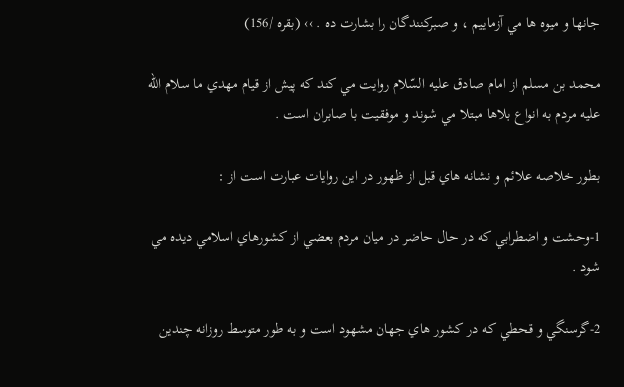جانها و ميوه ها مي آزماييم ، و صبركنندگان را بشارت ده . ›› (بقره /156)

محمد بن مسلم از امام صادق عليه السّلام روايت مي كند كه پيش از قيام مهدي ما سلام الله عليه مردم به انواع بلاها مبتلا مي شوند و موفقيت با صابران است .

بطور خلاصه علائم و نشانه هاي قبل از ظهور در اين روايات عبارت است از :

1-وحشت و اضطرابي كه در حال حاضر در ميان مردم بعضي از كشورهاي اسلامي ديده مي شود .

2-گرسنگي و قحطي كه در كشور هاي جهان مشهود است و به طور متوسط روزانه چندين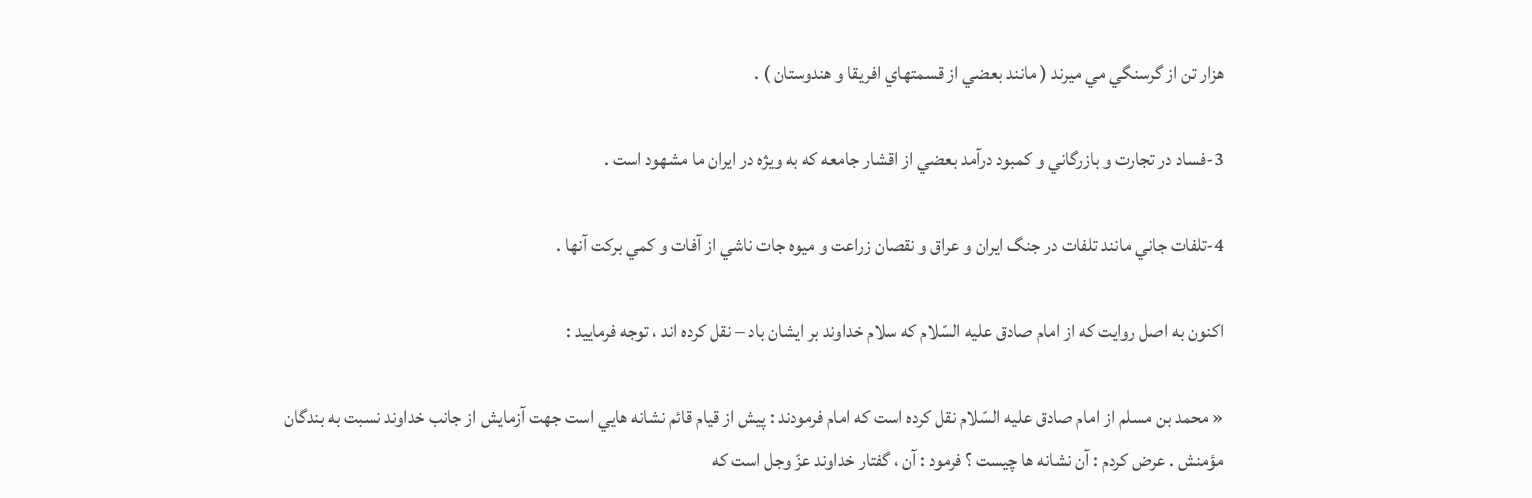هزار تن از گرسنگي مي ميرند ( مانند بعضي از قسمتهاي افريقا و هندوستان ) .

3-فساد در تجارت و بازرگاني و كمبود درآمد بعضي از اقشار جامعه كه به ويژه در ايران ما مشهود است .

4-تلفات جاني مانند تلفات در جنگ ايران و عراق و نقصان زراعت و ميوه جات ناشي از آفات و كمي بركت آنها .

اكنون به اصل روايت كه از امام صادق عليه السّلام كه سلام خداوند بر ايشان باد – نقل كرده اند ، توجه فرماييد :

« محمد بن مسلم از امام صادق عليه السّلام نقل كرده است كه امام فرمودند : پيش از قيام قائم نشانه هايي است جهت آزمايش از جانب خداوند نسبت به بندگان مؤمنش . عرض كردم : آن نشانه ها چيست ؟ فرمود : آن ، گفتار خداوند عزّ وجل است كه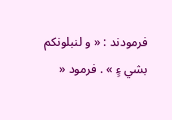فرمودند : « و لنبلونكم بشي ءٍ » . فرمود «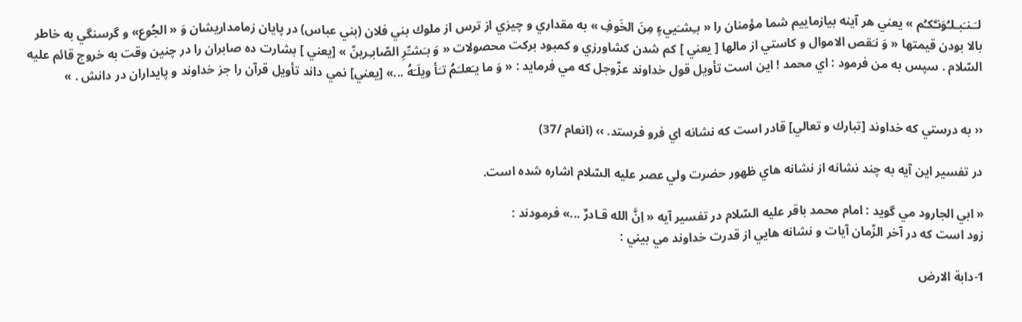لـَـنـَبـلـُوَنـَّكـُم » يعني هر آينه بيازماييم شما مؤمنان را « بـِشـَييءٍ مِنَ الخَوفِ » به مقداري و چيزي از ترس از ملوك بني فلان (بني عباس) در پايان زمامداريشان وَ « الجُوع» و گرسنگي به خاطر بالا بودن قيمتها « وَ نـَقص الاموال و كاستي از مالها [ يعني ] كم شدن كشاورزي و كمبود بركت محصولات « وَ بـَشـِّرِ الصّابـِرينّ » [يعني ] بشارت ده صابران را در چنين وقت به خروج قائم عليه السّلام . سپس به من فرمود : اي محمد ! اين است تأويل قول خداوند عزّوجل كه مي فرمايد : « وَ ما يـَعلـَمُ تـَأ ويلَـَهُ ...» [يعني] نمي داند تأويل قرآن را جز خداوند و پايداران در دانش . »


‹‹ به درستي كه خداوند [تبارك و تعالي] قادر است كه نشانه اي فرو فرستد. ›› (انعام /37)

در تفسير اين آيه به چند نشانه از نشانه هاي ظهور حضرت ولي عصر عليه السّلام اشاره شده است.

« ابي الجارود مي گويد : امام محمد باقر عليه السّلام در تفسير آيه « اِنَّ الله قـادرٌ ...» فرمودند :
زود است كه در آخر الزّمان آيات و نشانه هايي از قدرت خداوند مي بيني :

1-دابة الارض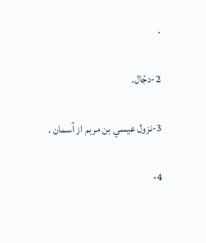.

2-دجّال.

3-نزول عيسي بن مربم از آسمان .

4-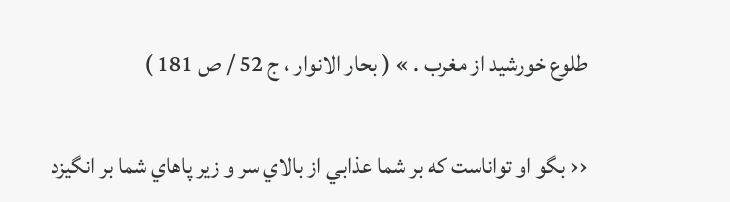طلوع خورشيد از مغرب . » ( بحار الانوار ، ج 52 / ص 181 )

‹‹ بگو او تواناست كه بر شما عذابي از بالاي سر و زير پاهاي شما بر انگيزد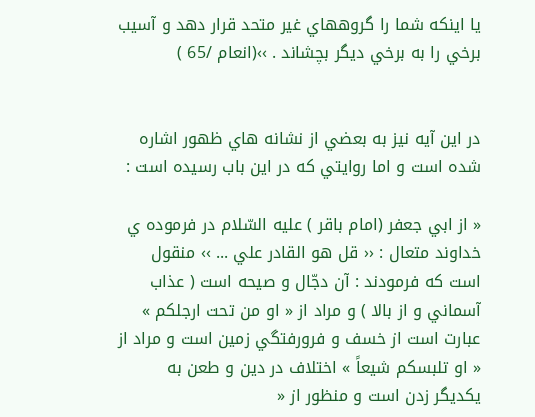يا اينكه شما را گروههاي غير متحد قرار دهد و آسيب برخي را به برخي ديگر بچشاند . ››(انعام /65 )


در اين آیه نيز به بعضي از نشانه هاي ظهور اشاره شده است و اما روايتي كه در اين باب رسيده است :

« از ابي جعفر (امام باقر ) عليه السّلام در فرموده ي خداوند متعال : ‹‹ قل هو القادر علي ... ›› منقول است كه فرمودند : آن دجّال و صيحه است ( عذاب آسماني و از بالا ) و مراد از « او من تحت ارجلكم » عبارت است از خسف و فرورفتگي زمين است و مراد از « او تلبسكم شيعاً » اختلاف در دين و طعن به يكديگر زدن است و منظور از «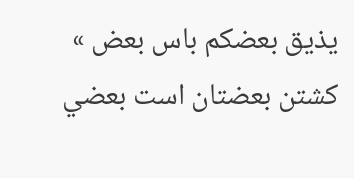يذيق بعضكم باس بعض » كشتن بعضتان است بعضي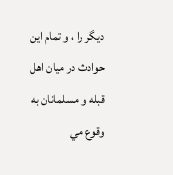ديگر را ، و تمام اين حوادث در ميان اهل قبله و مسلمانان به وقوع مي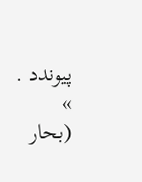پيوندد . » (بحار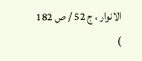الانوار ، ج 52 / ص 182 )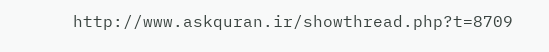http://www.askquran.ir/showthread.php?t=8709